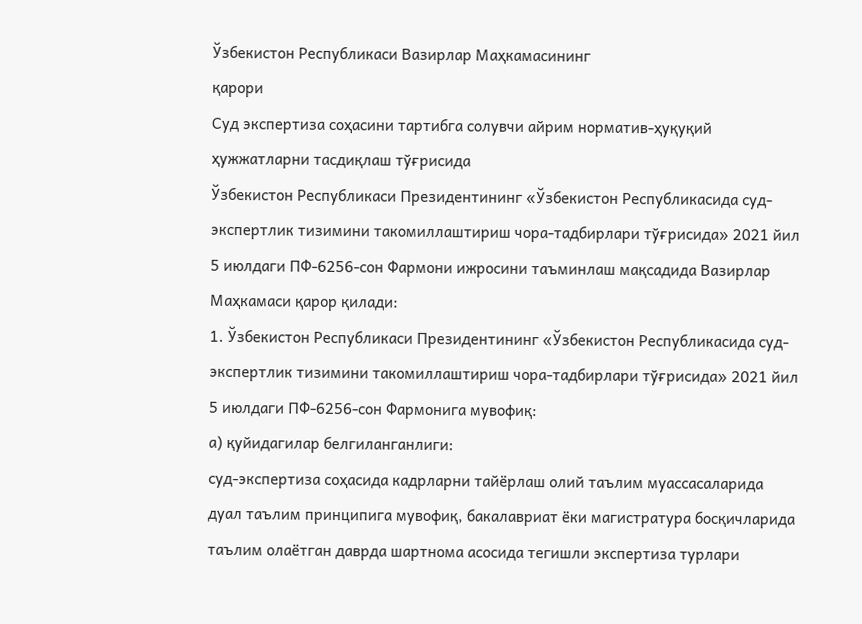Ўзбекистон Республикаси Вазирлар Маҳкамасининг
қарори
Суд экспертиза соҳасини тартибга солувчи айрим норматив-ҳуқуқий ҳужжатларни тасдиқлаш тўғрисида
Ўзбекистон Республикаси Президентининг «Ўзбекистон Республикасида суд-экспертлик тизимини такомиллаштириш чора-тадбирлари тўғрисида» 2021 йил 5 июлдаги ПФ-6256-сон Фармони ижросини таъминлаш мақсадида Вазирлар Маҳкамаси қарор қилади:
1. Ўзбекистон Республикаси Президентининг «Ўзбекистон Республикасида суд-экспертлик тизимини такомиллаштириш чора-тадбирлари тўғрисида» 2021 йил 5 июлдаги ПФ-6256-сон Фармонига мувофиқ:
а) қуйидагилар белгиланганлиги:
суд-экспертиза соҳасида кадрларни тайёрлаш олий таълим муассасаларида дуал таълим принципига мувофиқ, бакалавриат ёки магистратура босқичларида таълим олаётган даврда шартнома асосида тегишли экспертиза турлари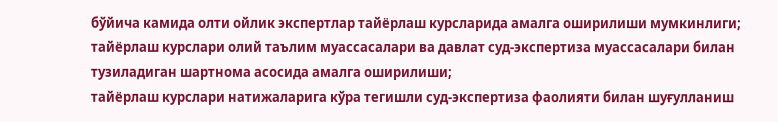бўйича камида олти ойлик экспертлар тайёрлаш курсларида амалга оширилиши мумкинлиги;
тайёрлаш курслари олий таълим муассасалари ва давлат суд-экспертиза муассасалари билан тузиладиган шартнома асосида амалга оширилиши;
тайёрлаш курслари натижаларига кўра тегишли суд-экспертиза фаолияти билан шуғулланиш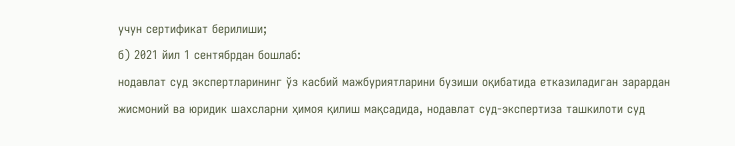учун сертификат берилиши;
б) 2021 йил 1 сентябрдан бошлаб:
нодавлат суд экспертларининг ўз касбий мажбуриятларини бузиши оқибатида етказиладиган зарардан жисмоний ва юридик шахсларни ҳимоя қилиш мақсадида, нодавлат суд-экспертиза ташкилоти суд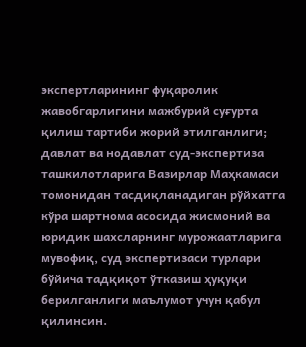экспертларининг фуқаролик жавобгарлигини мажбурий суғурта қилиш тартиби жорий этилганлиги;
давлат ва нодавлат суд-экспертиза ташкилотларига Вазирлар Маҳкамаси томонидан тасдиқланадиган рўйхатга кўра шартнома асосида жисмоний ва юридик шахсларнинг мурожаатларига мувофиқ, суд экспертизаси турлари бўйича тадқиқот ўтказиш ҳуқуқи берилганлиги маълумот учун қабул қилинсин.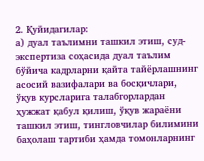2. Қуйидагилар:
а) дуал таълимни ташкил этиш, суд-экспертиза соҳасида дуал таълим бўйича кадрларни қайта тайёрлашнинг асосий вазифалари ва босқичлари, ўқув курсларига талабгорлардан ҳужжат қабул қилиш, ўқув жараёни ташкил этиш, тингловчилар билимини баҳолаш тартиби ҳамда томонларнинг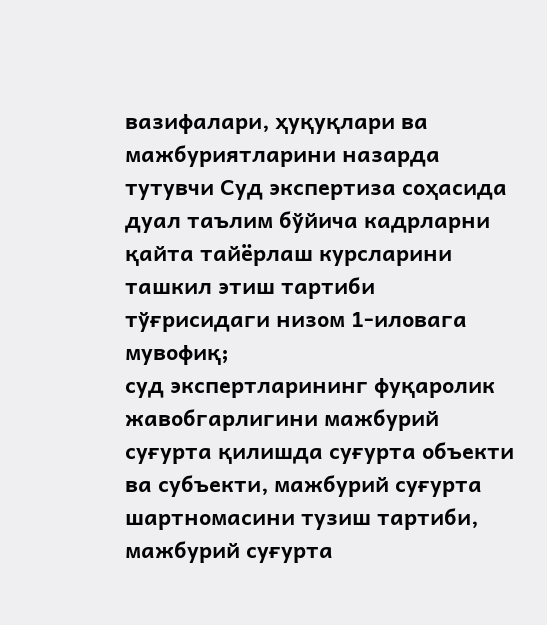вазифалари, ҳуқуқлари ва мажбуриятларини назарда тутувчи Суд экспертиза соҳасида дуал таълим бўйича кадрларни қайта тайёрлаш курсларини ташкил этиш тартиби тўғрисидаги низом 1-иловага мувофиқ;
суд экспертларининг фуқаролик жавобгарлигини мажбурий суғурта қилишда суғурта объекти ва субъекти, мажбурий суғурта шартномасини тузиш тартиби, мажбурий суғурта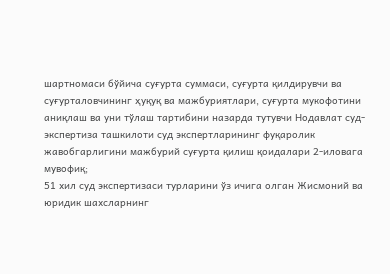шартномаси бўйича суғурта суммаси, суғурта қилдирувчи ва суғурталовчининг ҳуқуқ ва мажбуриятлари, суғурта мукофотини аниқлаш ва уни тўлаш тартибини назарда тутувчи Нодавлат суд-экспертиза ташкилоти суд экспертларининг фуқаролик жавобгарлигини мажбурий суғурта қилиш қоидалари 2-иловага мувофиқ;
51 хил суд экспертизаси турларини ўз ичига олган Жисмоний ва юридик шахсларнинг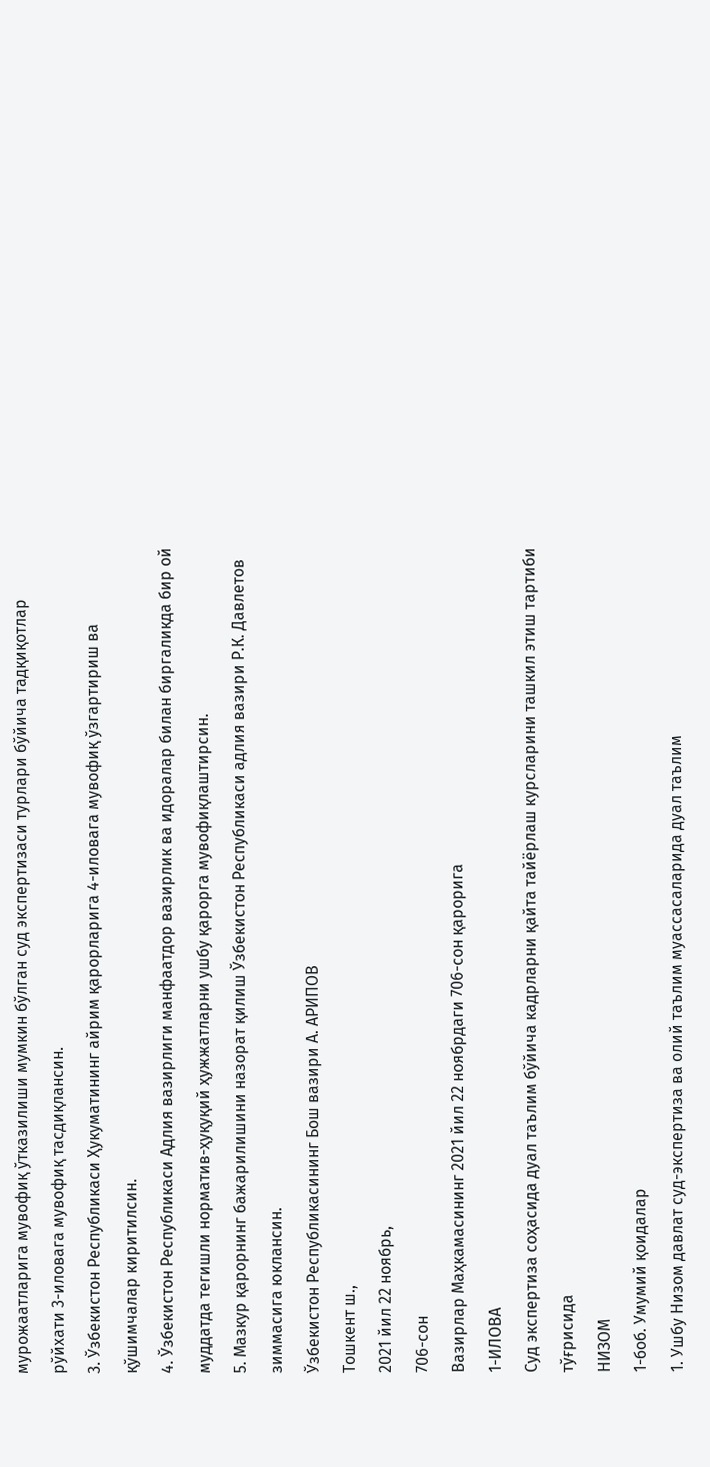мурожаатларига мувофиқ ўтказилиши мумкин бўлган суд экспертизаси турлари бўйича тадқиқотлар рўйхати 3-иловага мувофиқ тасдиқлансин.
3. Ўзбекистон Республикаси Ҳукуматининг айрим қарорларига 4-иловага мувофиқ ўзгартириш ва қўшимчалар киритилсин.
4. Ўзбекистон Республикаси Адлия вазирлиги манфаатдор вазирлик ва идоралар билан биргаликда бир ой муддатда тегишли норматив-ҳуқуқий ҳужжатларни ушбу қарорга мувофиқлаштирсин.
5. Мазкур қарорнинг бажарилишини назорат қилиш Ўзбекистон Республикаси адлия вазири Р.К. Давлетов зиммасига юклансин.
Ўзбекистон Республикасининг Бош вазири А. АРИПОВ
Тошкент ш.,
2021 йил 22 ноябрь,
706-сон
Вазирлар Маҳкамасининг 2021 йил 22 ноябрдаги 706-сон қарорига
1-ИЛОВА
Суд экспертиза соҳасида дуал таълим бўйича кадрларни қайта тайёрлаш курсларини ташкил этиш тартиби тўғрисида
НИЗОМ
1-боб. Умумий қоидалар
1. Ушбу Низом давлат суд-экспертиза ва олий таълим муассасаларида дуал таълим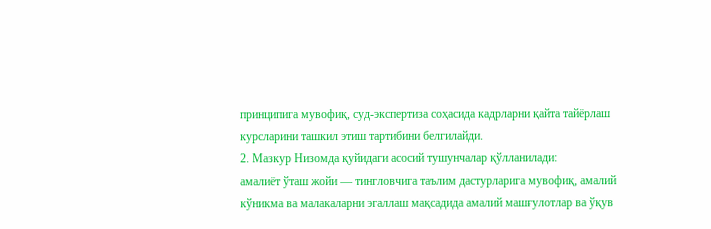принципига мувофиқ, суд-экспертиза соҳасида кадрларни қайта тайёрлаш курсларини ташкил этиш тартибини белгилайди.
2. Мазкур Низомда қуйидаги асосий тушунчалар қўлланилади:
амалиёт ўташ жойи — тингловчига таълим дастурларига мувофиқ, амалий кўникма ва малакаларни эгаллаш мақсадида амалий машғулотлар ва ўқув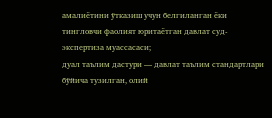амалиётини ўтказиш учун белгиланган ёки тингловчи фаолият юритаётган давлат суд-экспертиза муассасаси;
дуал таълим дастури — давлат таълим стандартлари бўйича тузилган, олий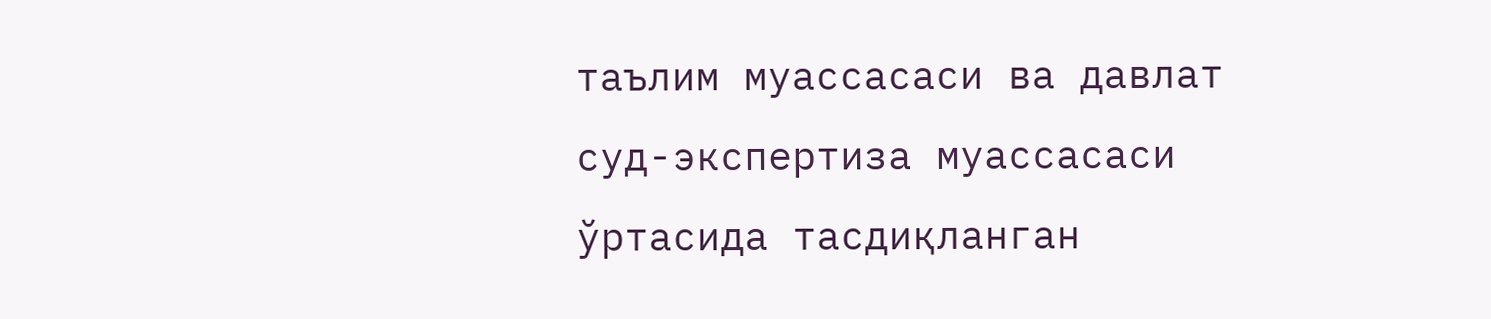таълим муассасаси ва давлат суд-экспертиза муассасаси ўртасида тасдиқланган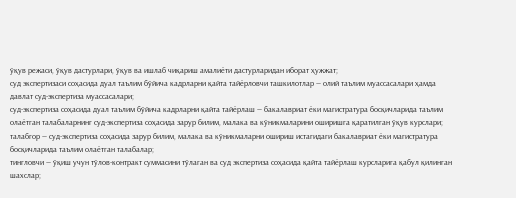ўқув режаси, ўқув дастурлари, ўқув ва ишлаб чиқариш амалиёти дастурларидан иборат ҳужжат;
суд экспертизаси соҳасида дуал таълим бўйича кадрларни қайта тайёрловчи ташкилотлар — олий таълим муассасалари ҳамда давлат суд-экспертиза муассасалари;
суд-экспертиза соҳасида дуал таълим бўйича кадрларни қайта тайёрлаш — бакалавриат ёки магистратура босқичларида таълим олаётган талабаларнинг суд-экспертиза соҳасида зарур билим, малака ва кўникмаларини оширишга қаратилган ўқув курслари;
талабгор — суд-экспертиза соҳасида зарур билим, малака ва кўникмаларни ошириш истагидаги бакалавриат ёки магистратура босқичларида таълим олаётган талабалар;
тингловчи — ўқиш учун тўлов-контракт суммасини тўлаган ва суд экспертиза соҳасида қайта тайёрлаш курсларига қабул қилинган шахслар;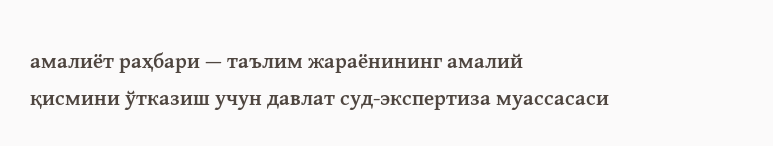амалиёт раҳбари — таълим жараёнининг амалий қисмини ўтказиш учун давлат суд-экспертиза муассасаси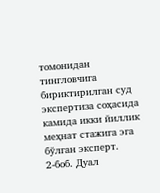томонидан тингловчига бириктирилган суд экспертиза соҳасида камида икки йиллик меҳнат стажига эга бўлган эксперт.
2-боб. Дуал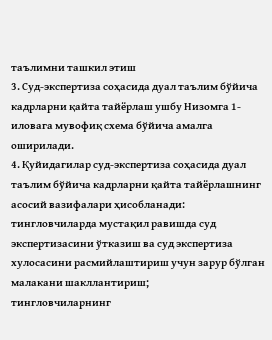таълимни ташкил этиш
3. Суд-экспертиза соҳасида дуал таълим бўйича кадрларни қайта тайёрлаш ушбу Низомга 1-иловага мувофиқ схема бўйича амалга оширилади.
4. Қуйидагилар суд-экспертиза соҳасида дуал таълим бўйича кадрларни қайта тайёрлашнинг асосий вазифалари ҳисобланади:
тингловчиларда мустақил равишда суд экспертизасини ўтказиш ва суд экспертиза хулосасини расмийлаштириш учун зарур бўлган малакани шакллантириш;
тингловчиларнинг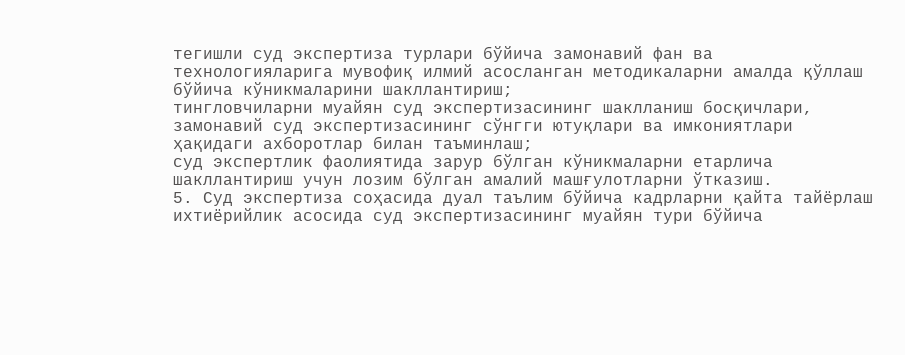тегишли суд экспертиза турлари бўйича замонавий фан ва технологияларига мувофиқ илмий асосланган методикаларни амалда қўллаш бўйича кўникмаларини шакллантириш;
тингловчиларни муайян суд экспертизасининг шаклланиш босқичлари, замонавий суд экспертизасининг сўнгги ютуқлари ва имкониятлари ҳақидаги ахборотлар билан таъминлаш;
суд экспертлик фаолиятида зарур бўлган кўникмаларни етарлича шакллантириш учун лозим бўлган амалий машғулотларни ўтказиш.
5. Суд экспертиза соҳасида дуал таълим бўйича кадрларни қайта тайёрлаш ихтиёрийлик асосида суд экспертизасининг муайян тури бўйича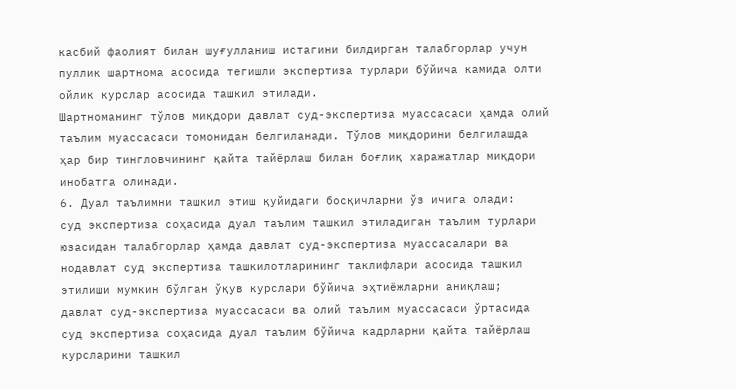касбий фаолият билан шуғулланиш истагини билдирган талабгорлар учун пуллик шартнома асосида тегишли экспертиза турлари бўйича камида олти ойлик курслар асосида ташкил этилади.
Шартноманинг тўлов миқдори давлат суд-экспертиза муассасаси ҳамда олий таълим муассасаси томонидан белгиланади. Тўлов миқдорини белгилашда ҳар бир тингловчининг қайта тайёрлаш билан боғлиқ харажатлар миқдори инобатга олинади.
6. Дуал таълимни ташкил этиш қуйидаги босқичларни ўз ичига олади:
суд экспертиза соҳасида дуал таълим ташкил этиладиган таълим турлари юзасидан талабгорлар ҳамда давлат суд-экспертиза муассасалари ва нодавлат суд экспертиза ташкилотларининг таклифлари асосида ташкил этилиши мумкин бўлган ўқув курслари бўйича эҳтиёжларни аниқлаш;
давлат суд-экспертиза муассасаси ва олий таълим муассасаси ўртасида суд экспертиза соҳасида дуал таълим бўйича кадрларни қайта тайёрлаш курсларини ташкил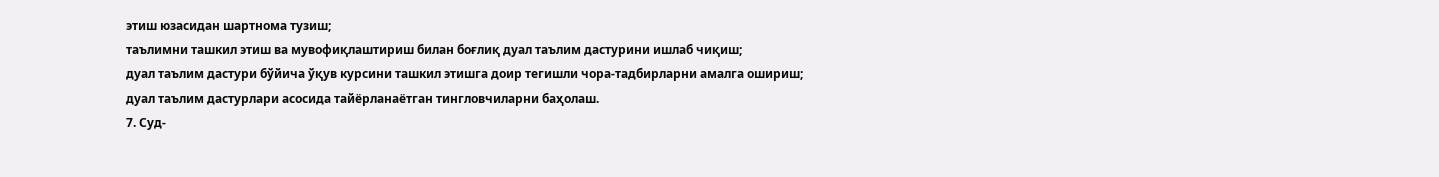этиш юзасидан шартнома тузиш;
таълимни ташкил этиш ва мувофиқлаштириш билан боғлиқ дуал таълим дастурини ишлаб чиқиш;
дуал таълим дастури бўйича ўқув курсини ташкил этишга доир тегишли чора-тадбирларни амалга ошириш;
дуал таълим дастурлари асосида тайёрланаётган тингловчиларни баҳолаш.
7. Суд-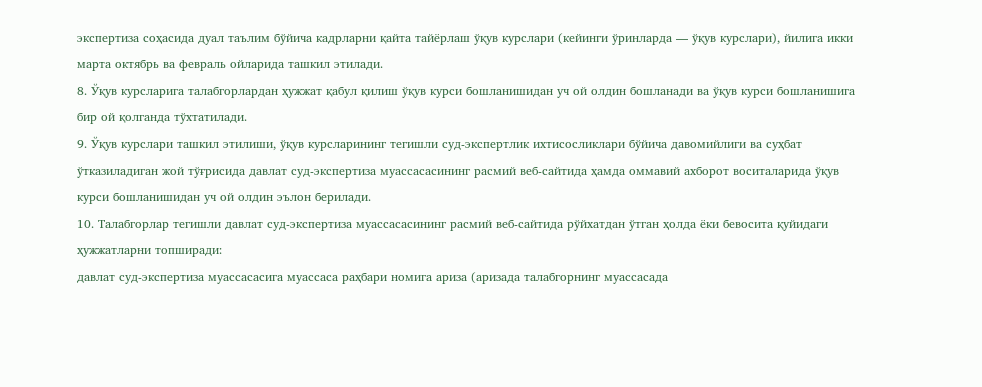экспертиза соҳасида дуал таълим бўйича кадрларни қайта тайёрлаш ўқув курслари (кейинги ўринларда — ўқув курслари), йилига икки марта октябрь ва февраль ойларида ташкил этилади.
8. Ўқув курсларига талабгорлардан ҳужжат қабул қилиш ўқув курси бошланишидан уч ой олдин бошланади ва ўқув курси бошланишига бир ой қолганда тўхтатилади.
9. Ўқув курслари ташкил этилиши, ўқув курсларининг тегишли суд-экспертлик ихтисосликлари бўйича давомийлиги ва суҳбат ўтказиладиган жой тўғрисида давлат суд-экспертиза муассасасининг расмий веб-сайтида ҳамда оммавий ахборот воситаларида ўқув курси бошланишидан уч ой олдин эълон берилади.
10. Талабгорлар тегишли давлат суд-экспертиза муассасасининг расмий веб-сайтида рўйхатдан ўтган ҳолда ёки бевосита қуйидаги ҳужжатларни топширади:
давлат суд-экспертиза муассасасига муассаса раҳбари номига ариза (аризада талабгорнинг муассасада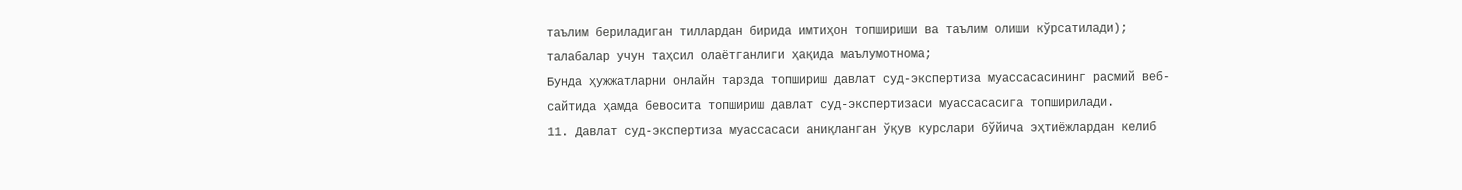таълим бериладиган тиллардан бирида имтиҳон топшириши ва таълим олиши кўрсатилади);
талабалар учун таҳсил олаётганлиги ҳақида маълумотнома;
Бунда ҳужжатларни онлайн тарзда топшириш давлат суд-экспертиза муассасасининг расмий веб-сайтида ҳамда бевосита топшириш давлат суд-экспертизаси муассасасига топширилади.
11. Давлат суд-экспертиза муассасаси аниқланган ўқув курслари бўйича эҳтиёжлардан келиб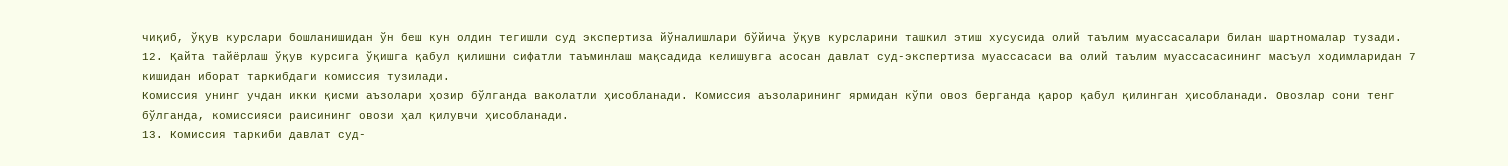чиқиб, ўқув курслари бошланишидан ўн беш кун олдин тегишли суд экспертиза йўналишлари бўйича ўқув курсларини ташкил этиш хусусида олий таълим муассасалари билан шартномалар тузади.
12. Қайта тайёрлаш ўқув курсига ўқишга қабул қилишни сифатли таъминлаш мақсадида келишувга асосан давлат суд-экспертиза муассасаси ва олий таълим муассасасининг масъул ходимларидан 7 кишидан иборат таркибдаги комиссия тузилади.
Комиссия унинг учдан икки қисми аъзолари ҳозир бўлганда ваколатли ҳисобланади. Комиссия аъзоларининг ярмидан кўпи овоз берганда қарор қабул қилинган ҳисобланади. Овозлар сони тенг бўлганда, комиссияси раисининг овози ҳал қилувчи ҳисобланади.
13. Комиссия таркиби давлат суд-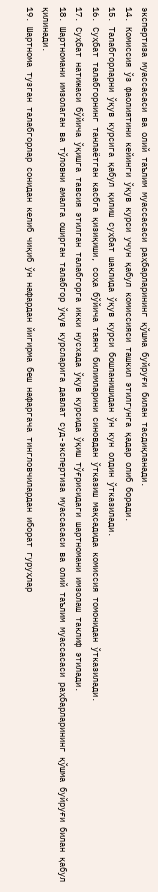экспертиза муассасаси ва олий таълим муассасаси раҳбарларининг қўшма буйруғи билан тасдиқланади.
14. Комиссия ўз фаолиятини кейинги ўқув курси учун қабул комиссияси ташкил этилгунга қадар олиб боради.
15. Талабгорларни ўқув курсига қабул қилиш суҳбат шаклида ўқув курси бошланишидан ўн кун олдин ўтказилади.
16. Суҳбат талабгорнинг танлаётган касбга қизиқиши, соҳа бўйича таянч билимларини синовдан ўтказиш мақсадида комиссия томонидан ўтказилади.
17. Суҳбат натижаси бўйича ўқишга тавсия этилган талабгорга икки нусхада ўқув курсида ўқиш тўғрисидаги шартномани имзолаш таклиф этилади.
18. Шартномани имзолаган ва тўловни амалга оширган талабгор ўқув курсларига давлат суд-экспертиза муассасаси ва олий таълим муассасаси раҳбарларининг қўшма буйруғи билан қабул қилинади.
19. Шартнома тузган талабгорлар сонидан келиб чиқиб ўн нафардан йигирма беш нафаргача тингловчилардан иборат гуруҳлар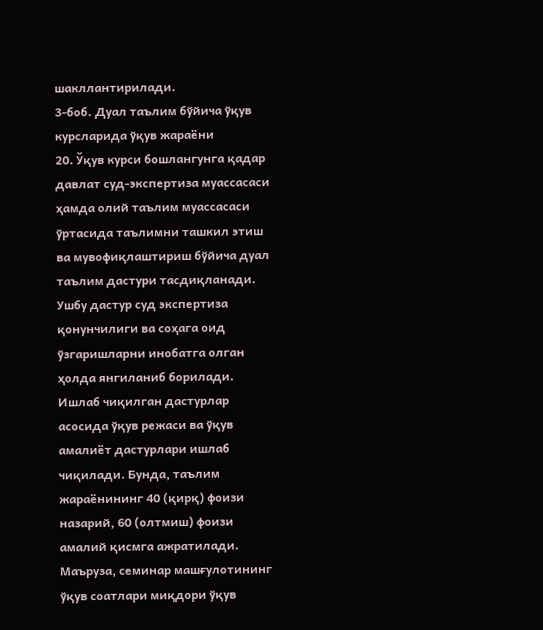шакллантирилади.
3-боб. Дуал таълим бўйича ўқув курсларида ўқув жараёни
20. Ўқув курси бошлангунга қадар давлат суд-экспертиза муассасаси ҳамда олий таълим муассасаси ўртасида таълимни ташкил этиш ва мувофиқлаштириш бўйича дуал таълим дастури тасдиқланади. Ушбу дастур суд экспертиза қонунчилиги ва соҳага оид ўзгаришларни инобатга олган ҳолда янгиланиб борилади.
Ишлаб чиқилган дастурлар асосида ўқув режаси ва ўқув амалиёт дастурлари ишлаб чиқилади. Бунда, таълим жараёнининг 40 (қирқ) фоизи назарий, 60 (олтмиш) фоизи амалий қисмга ажратилади.
Маъруза, семинар машғулотининг ўқув соатлари миқдори ўқув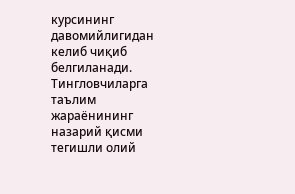курсининг давомийлигидан келиб чиқиб белгиланади.
Тингловчиларга таълим жараёнининг назарий қисми тегишли олий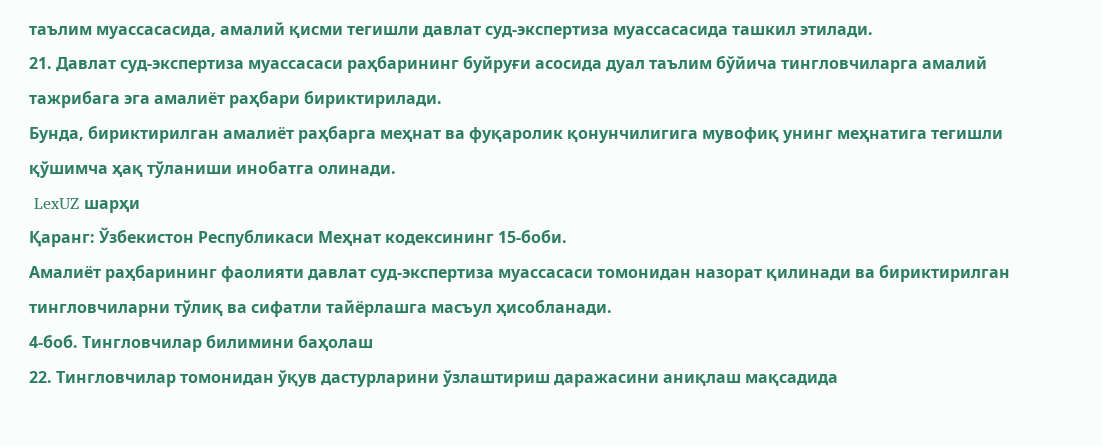таълим муассасасида, амалий қисми тегишли давлат суд-экспертиза муассасасида ташкил этилади.
21. Давлат суд-экспертиза муассасаси раҳбарининг буйруғи асосида дуал таълим бўйича тингловчиларга амалий тажрибага эга амалиёт раҳбари бириктирилади.
Бунда, бириктирилган амалиёт раҳбарга меҳнат ва фуқаролик қонунчилигига мувофиқ унинг меҳнатига тегишли қўшимча ҳақ тўланиши инобатга олинади.
 LexUZ шарҳи
Қаранг: Ўзбекистон Республикаси Меҳнат кодексининг 15-боби.
Амалиёт раҳбарининг фаолияти давлат суд-экспертиза муассасаси томонидан назорат қилинади ва бириктирилган тингловчиларни тўлиқ ва сифатли тайёрлашга масъул ҳисобланади.
4-боб. Тингловчилар билимини баҳолаш
22. Тингловчилар томонидан ўқув дастурларини ўзлаштириш даражасини аниқлаш мақсадида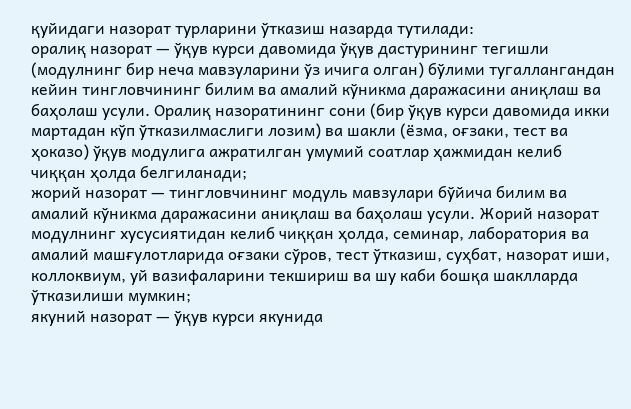қуйидаги назорат турларини ўтказиш назарда тутилади:
оралиқ назорат — ўқув курси давомида ўқув дастурининг тегишли (модулнинг бир неча мавзуларини ўз ичига олган) бўлими тугаллангандан кейин тингловчининг билим ва амалий кўникма даражасини аниқлаш ва баҳолаш усули. Оралиқ назоратининг сони (бир ўқув курси давомида икки мартадан кўп ўтказилмаслиги лозим) ва шакли (ёзма, оғзаки, тест ва ҳоказо) ўқув модулига ажратилган умумий соатлар ҳажмидан келиб чиққан ҳолда белгиланади;
жорий назорат — тингловчининг модуль мавзулари бўйича билим ва амалий кўникма даражасини аниқлаш ва баҳолаш усули. Жорий назорат модулнинг хусусиятидан келиб чиққан ҳолда, семинар, лаборатория ва амалий машғулотларида оғзаки сўров, тест ўтказиш, суҳбат, назорат иши, коллоквиум, уй вазифаларини текшириш ва шу каби бошқа шаклларда ўтказилиши мумкин;
якуний назорат — ўқув курси якунида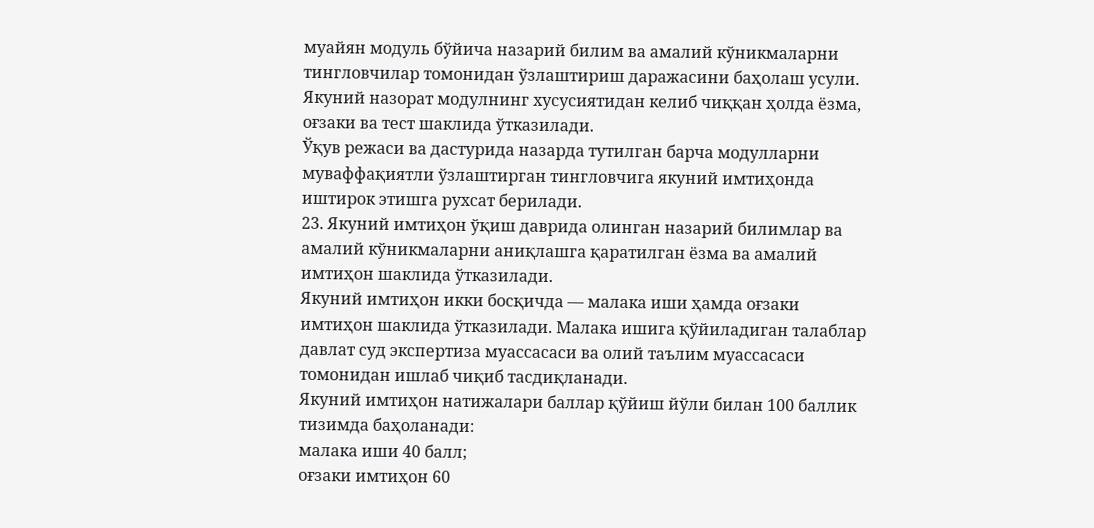муайян модуль бўйича назарий билим ва амалий кўникмаларни тингловчилар томонидан ўзлаштириш даражасини баҳолаш усули. Якуний назорат модулнинг хусусиятидан келиб чиққан ҳолда ёзма, оғзаки ва тест шаклида ўтказилади.
Ўқув режаси ва дастурида назарда тутилган барча модулларни муваффақиятли ўзлаштирган тингловчига якуний имтиҳонда иштирок этишга рухсат берилади.
23. Якуний имтиҳон ўқиш даврида олинган назарий билимлар ва амалий кўникмаларни аниқлашга қаратилган ёзма ва амалий имтиҳон шаклида ўтказилади.
Якуний имтиҳон икки босқичда — малака иши ҳамда оғзаки имтиҳон шаклида ўтказилади. Малака ишига қўйиладиган талаблар давлат суд экспертиза муассасаси ва олий таълим муассасаси томонидан ишлаб чиқиб тасдиқланади.
Якуний имтиҳон натижалари баллар қўйиш йўли билан 100 баллик тизимда баҳоланади:
малака иши 40 балл;
оғзаки имтиҳон 60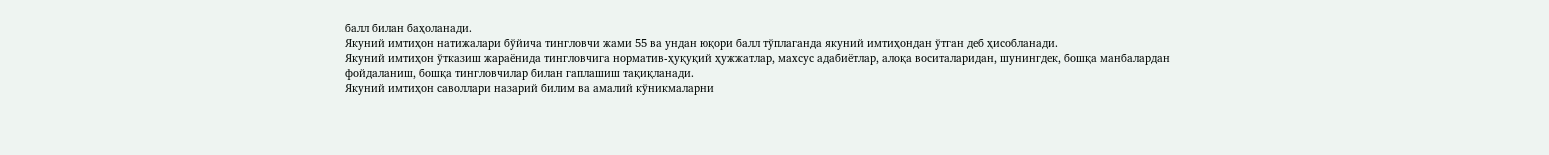балл билан баҳоланади.
Якуний имтиҳон натижалари бўйича тингловчи жами 55 ва ундан юқори балл тўплаганда якуний имтиҳондан ўтган деб ҳисобланади.
Якуний имтиҳон ўтказиш жараёнида тингловчига норматив-ҳуқуқий ҳужжатлар, махсус адабиётлар, алоқа воситаларидан, шунингдек, бошқа манбалардан фойдаланиш, бошқа тингловчилар билан гаплашиш тақиқланади.
Якуний имтиҳон саволлари назарий билим ва амалий кўникмаларни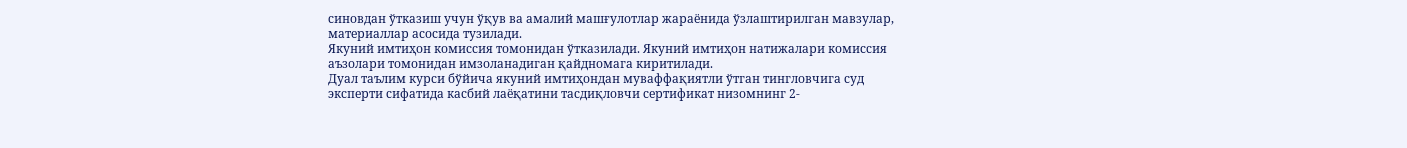синовдан ўтказиш учун ўқув ва амалий машғулотлар жараёнида ўзлаштирилган мавзулар, материаллар асосида тузилади.
Якуний имтиҳон комиссия томонидан ўтказилади. Якуний имтиҳон натижалари комиссия аъзолари томонидан имзоланадиган қайдномага киритилади.
Дуал таълим курси бўйича якуний имтиҳондан муваффақиятли ўтган тингловчига суд эксперти сифатида касбий лаёқатини тасдиқловчи сертификат низомнинг 2-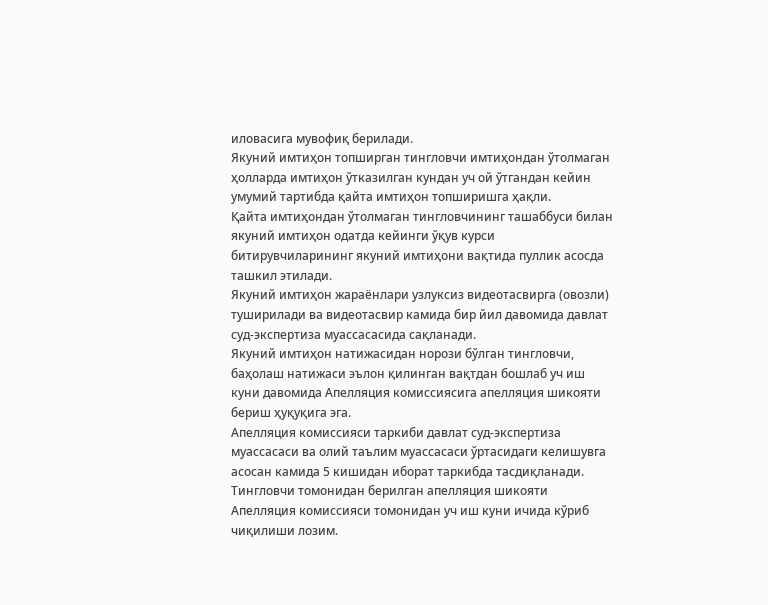иловасига мувофиқ берилади.
Якуний имтиҳон топширган тингловчи имтиҳондан ўтолмаган ҳолларда имтиҳон ўтказилган кундан уч ой ўтгандан кейин умумий тартибда қайта имтиҳон топширишга ҳақли.
Қайта имтиҳондан ўтолмаган тингловчининг ташаббуси билан якуний имтиҳон одатда кейинги ўқув курси битирувчиларининг якуний имтиҳони вақтида пуллик асосда ташкил этилади.
Якуний имтиҳон жараёнлари узлуксиз видеотасвирга (овозли) туширилади ва видеотасвир камида бир йил давомида давлат суд-экспертиза муассасасида сақланади.
Якуний имтиҳон натижасидан норози бўлган тингловчи, баҳолаш натижаси эълон қилинган вақтдан бошлаб уч иш куни давомида Апелляция комиссиясига апелляция шикояти бериш ҳуқуқига эга.
Апелляция комиссияси таркиби давлат суд-экспертиза муассасаси ва олий таълим муассасаси ўртасидаги келишувга асосан камида 5 кишидан иборат таркибда тасдиқланади. Тингловчи томонидан берилган апелляция шикояти Апелляция комиссияси томонидан уч иш куни ичида кўриб чиқилиши лозим.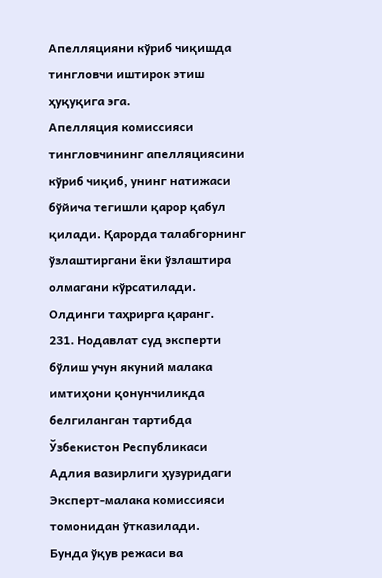Апелляцияни кўриб чиқишда тингловчи иштирок этиш ҳуқуқига эга.
Апелляция комиссияси тингловчининг апелляциясини кўриб чиқиб, унинг натижаси бўйича тегишли қарор қабул қилади. Қарорда талабгорнинг ўзлаштиргани ёки ўзлаштира олмагани кўрсатилади.
Олдинги таҳрирга қаранг.
231. Нодавлат суд эксперти бўлиш учун якуний малака имтиҳони қонунчиликда белгиланган тартибда Ўзбекистон Республикаси Адлия вазирлиги ҳузуридаги Эксперт-малака комиссияси томонидан ўтказилади.
Бунда ўқув режаси ва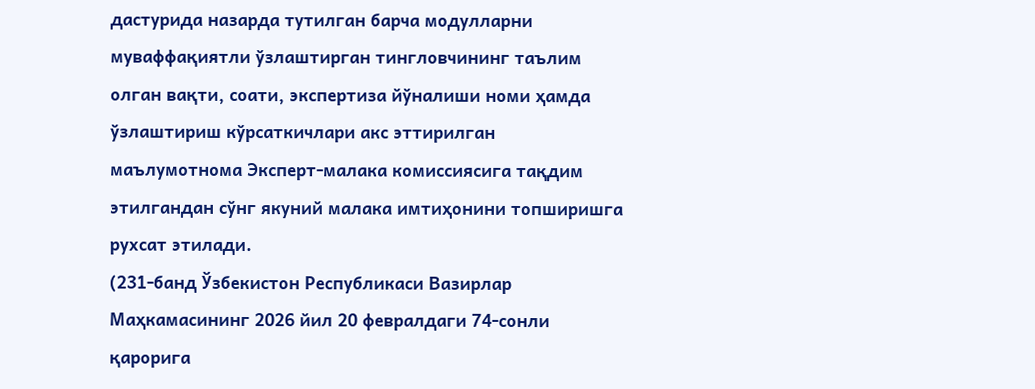дастурида назарда тутилган барча модулларни муваффақиятли ўзлаштирган тингловчининг таълим олган вақти, соати, экспертиза йўналиши номи ҳамда ўзлаштириш кўрсаткичлари акс эттирилган маълумотнома Эксперт-малака комиссиясига тақдим этилгандан сўнг якуний малака имтиҳонини топширишга рухсат этилади.
(231-банд Ўзбекистон Республикаси Вазирлар Маҳкамасининг 2026 йил 20 февралдаги 74-сонли қарорига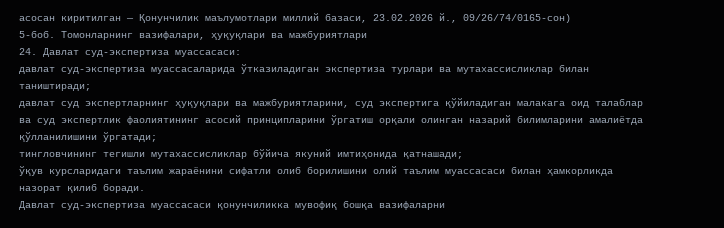асосан киритилган — Қонунчилик маълумотлари миллий базаси, 23.02.2026 й., 09/26/74/0165-сон)
5-боб. Томонларнинг вазифалари, ҳуқуқлари ва мажбуриятлари
24. Давлат суд-экспертиза муассасаси:
давлат суд-экспертиза муассасаларида ўтказиладиган экспертиза турлари ва мутахассисликлар билан таништиради;
давлат суд экспертларнинг ҳуқуқлари ва мажбуриятларини, суд экспертига қўйиладиган малакага оид талаблар ва суд экспертлик фаолиятининг асосий принципларини ўргатиш орқали олинган назарий билимларини амалиётда қўлланилишини ўргатади;
тингловчининг тегишли мутахассисликлар бўйича якуний имтиҳонида қатнашади;
ўқув курсларидаги таълим жараёнини сифатли олиб борилишини олий таълим муассасаси билан ҳамкорликда назорат қилиб боради.
Давлат суд-экспертиза муассасаси қонунчиликка мувофиқ бошқа вазифаларни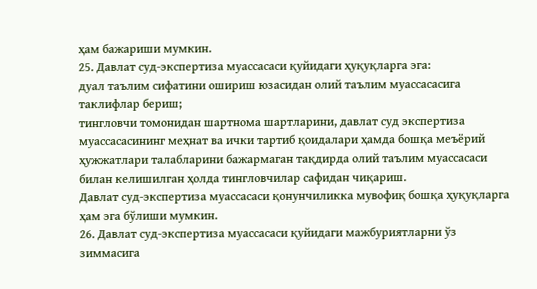ҳам бажариши мумкин.
25. Давлат суд-экспертиза муассасаси қуйидаги ҳуқуқларга эга:
дуал таълим сифатини ошириш юзасидан олий таълим муассасасига таклифлар бериш;
тингловчи томонидан шартнома шартларини, давлат суд экспертиза муассасасининг меҳнат ва ички тартиб қоидалари ҳамда бошқа меъёрий ҳужжатлари талабларини бажармаган тақдирда олий таълим муассасаси билан келишилган ҳолда тингловчилар сафидан чиқариш.
Давлат суд-экспертиза муассасаси қонунчиликка мувофиқ бошқа ҳуқуқларга ҳам эга бўлиши мумкин.
26. Давлат суд-экспертиза муассасаси қуйидаги мажбуриятларни ўз зиммасига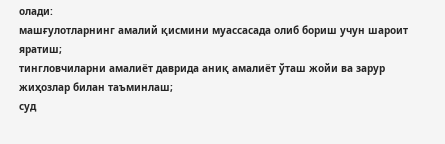олади:
машғулотларнинг амалий қисмини муассасада олиб бориш учун шароит яратиш;
тингловчиларни амалиёт даврида аниқ амалиёт ўташ жойи ва зарур жиҳозлар билан таъминлаш;
суд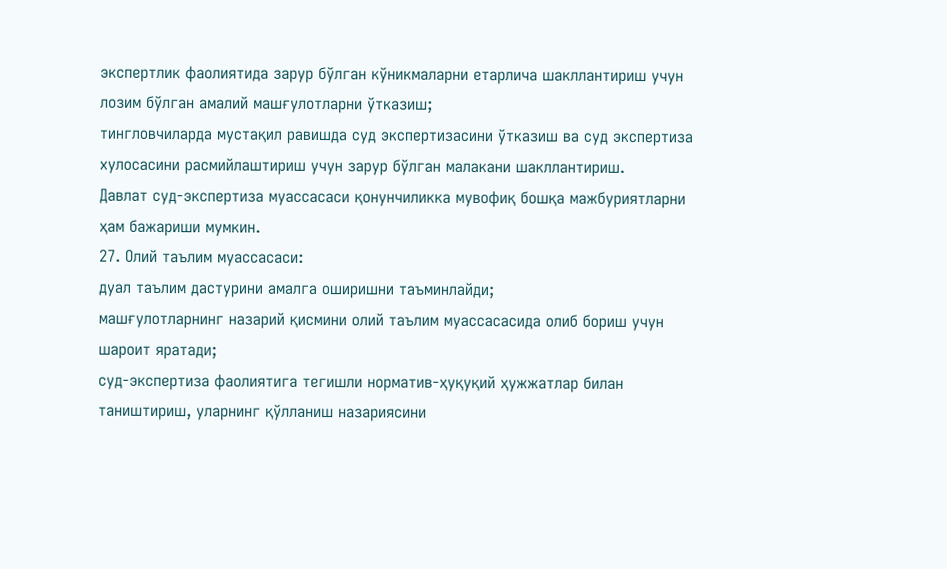экспертлик фаолиятида зарур бўлган кўникмаларни етарлича шакллантириш учун лозим бўлган амалий машғулотларни ўтказиш;
тингловчиларда мустақил равишда суд экспертизасини ўтказиш ва суд экспертиза хулосасини расмийлаштириш учун зарур бўлган малакани шакллантириш.
Давлат суд-экспертиза муассасаси қонунчиликка мувофиқ бошқа мажбуриятларни ҳам бажариши мумкин.
27. Олий таълим муассасаси:
дуал таълим дастурини амалга оширишни таъминлайди;
машғулотларнинг назарий қисмини олий таълим муассасасида олиб бориш учун шароит яратади;
суд-экспертиза фаолиятига тегишли норматив-ҳуқуқий ҳужжатлар билан таништириш, уларнинг қўлланиш назариясини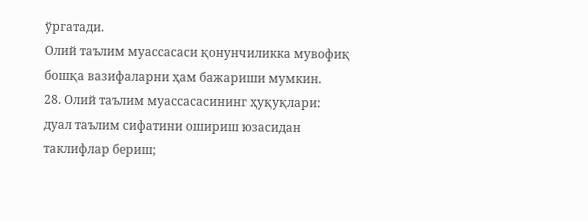ўргатади.
Олий таълим муассасаси қонунчиликка мувофиқ бошқа вазифаларни ҳам бажариши мумкин.
28. Олий таълим муассасасининг ҳуқуқлари:
дуал таълим сифатини ошириш юзасидан таклифлар бериш;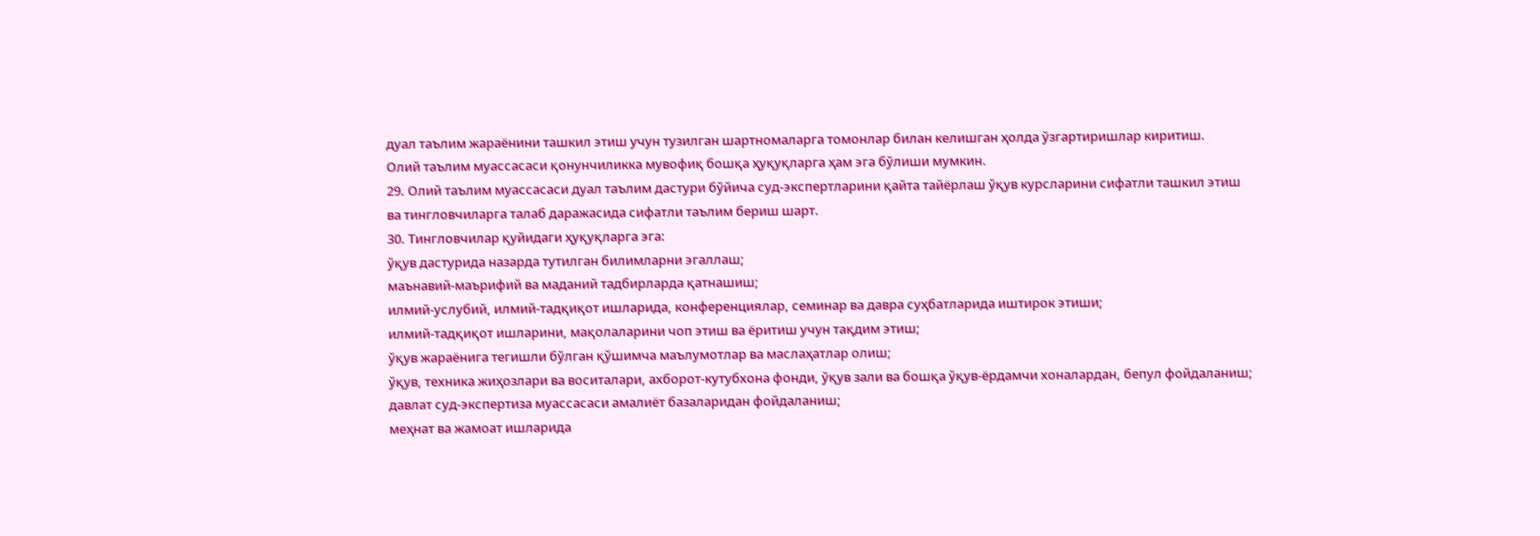дуал таълим жараёнини ташкил этиш учун тузилган шартномаларга томонлар билан келишган ҳолда ўзгартиришлар киритиш.
Олий таълим муассасаси қонунчиликка мувофиқ бошқа ҳуқуқларга ҳам эга бўлиши мумкин.
29. Олий таълим муассасаси дуал таълим дастури бўйича суд-экспертларини қайта тайёрлаш ўқув курсларини сифатли ташкил этиш ва тингловчиларга талаб даражасида сифатли таълим бериш шарт.
30. Тингловчилар қуйидаги ҳуқуқларга эга:
ўқув дастурида назарда тутилган билимларни эгаллаш;
маънавий-маърифий ва маданий тадбирларда қатнашиш;
илмий-услубий, илмий-тадқиқот ишларида, конференциялар, семинар ва давра суҳбатларида иштирок этиши;
илмий-тадқиқот ишларини, мақолаларини чоп этиш ва ёритиш учун тақдим этиш;
ўқув жараёнига тегишли бўлган қўшимча маълумотлар ва маслаҳатлар олиш;
ўқув, техника жиҳозлари ва воситалари, ахборот-кутубхона фонди, ўқув зали ва бошқа ўқув-ёрдамчи хоналардан, бепул фойдаланиш;
давлат суд-экспертиза муассасаси амалиёт базаларидан фойдаланиш;
меҳнат ва жамоат ишларида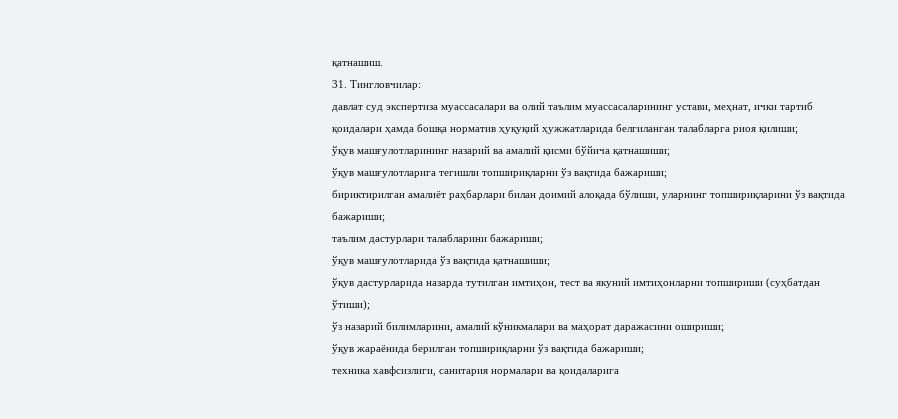қатнашиш.
31. Тингловчилар:
давлат суд экспертиза муассасалари ва олий таълим муассасаларининг устави, меҳнат, ички тартиб қоидалари ҳамда бошқа норматив ҳуқуқий ҳужжатларида белгиланган талабларга риоя қилиши;
ўқув машғулотларининг назарий ва амалий қисми бўйича қатнашиши;
ўқув машғулотларига тегишли топшириқларни ўз вақтида бажариши;
бириктирилган амалиёт раҳбарлари билан доимий алоқада бўлиши, уларнинг топшириқларини ўз вақтида бажариши;
таълим дастурлари талабларини бажариши;
ўқув машғулотларида ўз вақтида қатнашиши;
ўқув дастурларида назарда тутилган имтиҳон, тест ва якуний имтиҳонларни топшириши (суҳбатдан ўтиши);
ўз назарий билимларини, амалий кўникмалари ва маҳорат даражасини ошириши;
ўқув жараёнида берилган топшириқларни ўз вақтида бажариши;
техника хавфсизлиги, санитария нормалари ва қоидаларига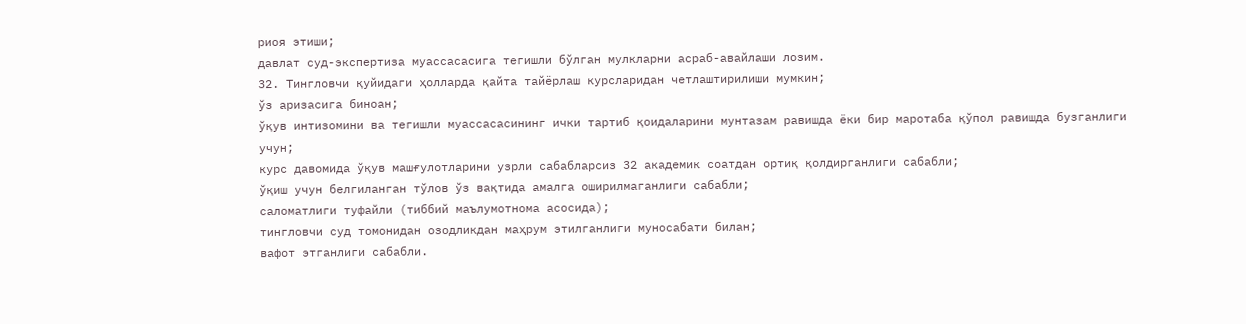риоя этиши;
давлат суд-экспертиза муассасасига тегишли бўлган мулкларни асраб-авайлаши лозим.
32. Тингловчи қуйидаги ҳолларда қайта тайёрлаш курсларидан четлаштирилиши мумкин;
ўз аризасига биноан;
ўқув интизомини ва тегишли муассасасининг ички тартиб қоидаларини мунтазам равишда ёки бир маротаба қўпол равишда бузганлиги учун;
курс давомида ўқув машғулотларини узрли сабабларсиз 32 академик соатдан ортиқ қолдирганлиги сабабли;
ўқиш учун белгиланган тўлов ўз вақтида амалга оширилмаганлиги сабабли;
саломатлиги туфайли (тиббий маълумотнома асосида);
тингловчи суд томонидан озодликдан маҳрум этилганлиги муносабати билан;
вафот этганлиги сабабли.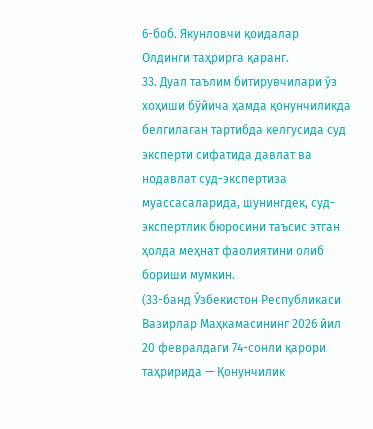6-боб. Якунловчи қоидалар
Олдинги таҳрирга қаранг.
33. Дуал таълим битирувчилари ўз хоҳиши бўйича ҳамда қонунчиликда белгилаган тартибда келгусида суд эксперти сифатида давлат ва нодавлат суд-экспертиза муассасаларида, шунингдек, суд-экспертлик бюросини таъсис этган ҳолда меҳнат фаолиятини олиб бориши мумкин.
(33-банд Ўзбекистон Республикаси Вазирлар Маҳкамасининг 2026 йил 20 февралдаги 74-сонли қарори таҳририда — Қонунчилик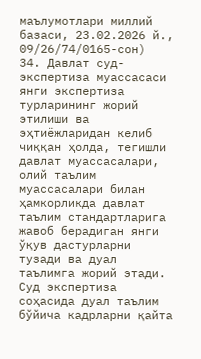маълумотлари миллий базаси, 23.02.2026 й., 09/26/74/0165-сон)
34. Давлат суд-экспертиза муассасаси янги экспертиза турларининг жорий этилиши ва эҳтиёжларидан келиб чиққан ҳолда, тегишли давлат муассасалари, олий таълим муассасалари билан ҳамкорликда давлат таълим стандартларига жавоб берадиган янги ўқув дастурларни тузади ва дуал таълимга жорий этади.
Суд экспертиза соҳасида дуал таълим бўйича кадрларни қайта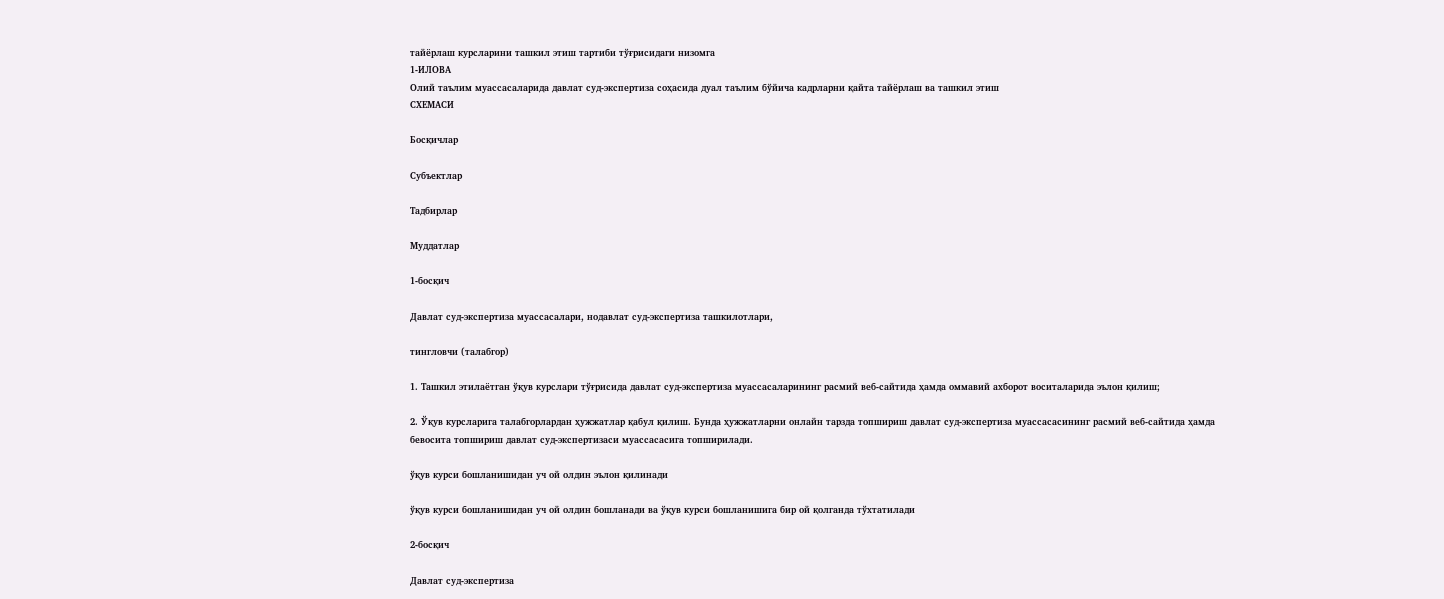тайёрлаш курсларини ташкил этиш тартиби тўғрисидаги низомга
1-ИЛОВА
Олий таълим муассасаларида давлат суд-экспертиза соҳасида дуал таълим бўйича кадрларни қайта тайёрлаш ва ташкил этиш
СХЕМАСИ

Босқичлар

Субъектлар

Тадбирлар

Муддатлар

1-босқич

Давлат суд-экспертиза муассасалари, нодавлат суд-экспертиза ташкилотлари,

тингловчи (талабгор)

1. Ташкил этилаётган ўқув курслари тўғрисида давлат суд-экспертиза муассасаларининг расмий веб-сайтида ҳамда оммавий ахборот воситаларида эълон қилиш;

2. Ўқув курсларига талабгорлардан ҳужжатлар қабул қилиш. Бунда ҳужжатларни онлайн тарзда топшириш давлат суд-экспертиза муассасасининг расмий веб-сайтида ҳамда бевосита топшириш давлат суд-экспертизаси муассасасига топширилади.

ўқув курси бошланишидан уч ой олдин эълон қилинади

ўқув курси бошланишидан уч ой олдин бошланади ва ўқув курси бошланишига бир ой қолганда тўхтатилади

2-босқич

Давлат суд-экспертиза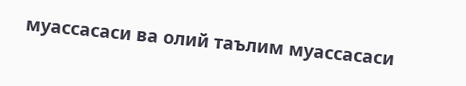муассасаси ва олий таълим муассасаси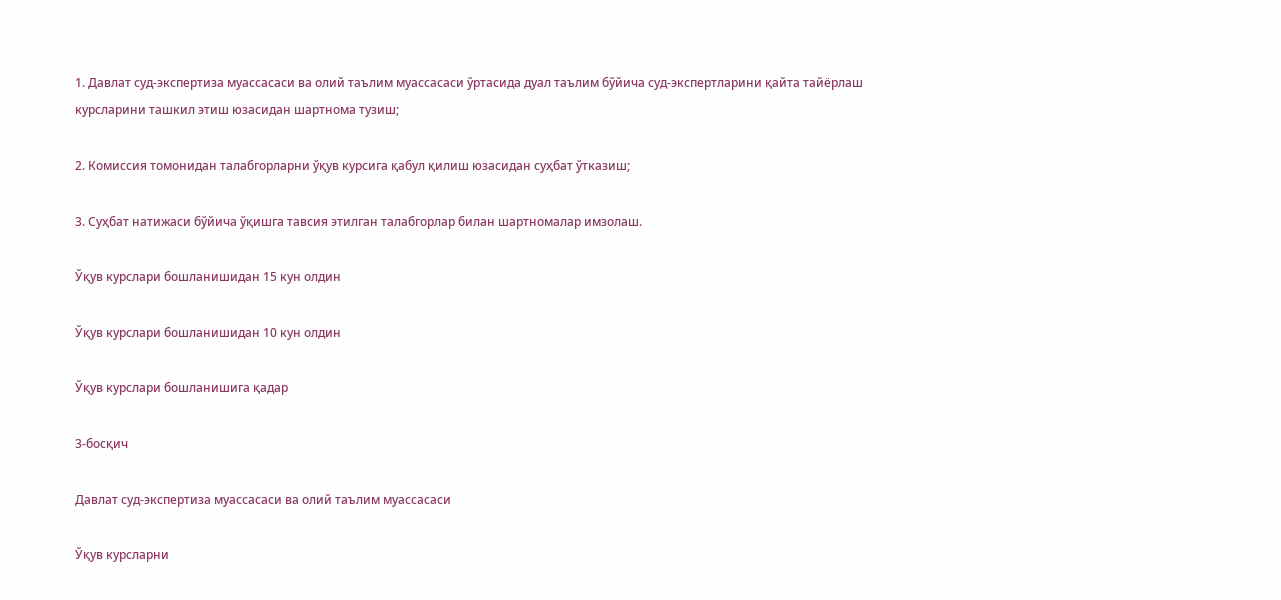1. Давлат суд-экспертиза муассасаси ва олий таълим муассасаси ўртасида дуал таълим бўйича суд-экспертларини қайта тайёрлаш курсларини ташкил этиш юзасидан шартнома тузиш;

2. Комиссия томонидан талабгорларни ўқув курсига қабул қилиш юзасидан суҳбат ўтказиш;

3. Суҳбат натижаси бўйича ўқишга тавсия этилган талабгорлар билан шартномалар имзолаш.

Ўқув курслари бошланишидан 15 кун олдин

Ўқув курслари бошланишидан 10 кун олдин

Ўқув курслари бошланишига қадар

3-босқич

Давлат суд-экспертиза муассасаси ва олий таълим муассасаси

Ўқув курсларни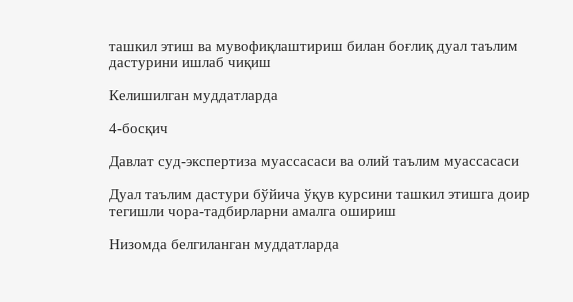ташкил этиш ва мувофиқлаштириш билан боғлиқ дуал таълим дастурини ишлаб чиқиш

Келишилган муддатларда

4-босқич

Давлат суд-экспертиза муассасаси ва олий таълим муассасаси

Дуал таълим дастури бўйича ўқув курсини ташкил этишга доир тегишли чора-тадбирларни амалга ошириш

Низомда белгиланган муддатларда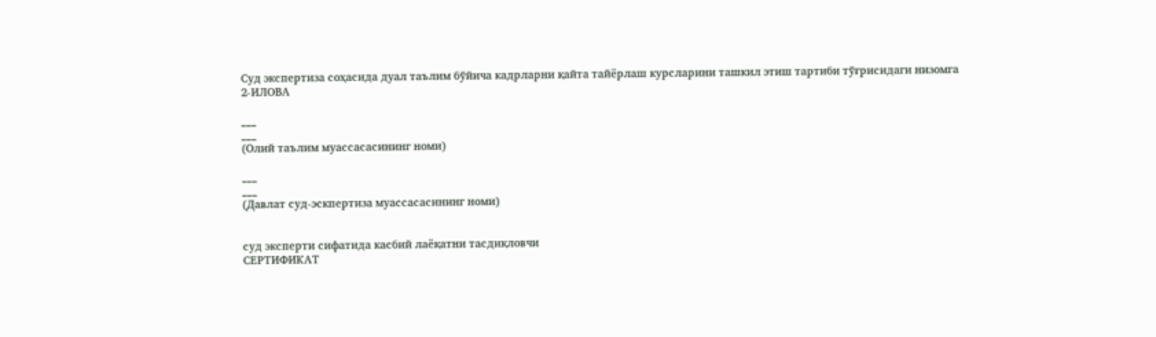Суд экспертиза соҳасида дуал таълим бўйича кадрларни қайта тайёрлаш курсларини ташкил этиш тартиби тўғрисидаги низомга
2-ИЛОВА

___
___
(Олий таълим муассасасининг номи)

___
___
(Давлат суд-эскпертиза муассасасининг номи)


суд эксперти сифатида касбий лаёқатни тасдиқловчи
СЕРТИФИКАТ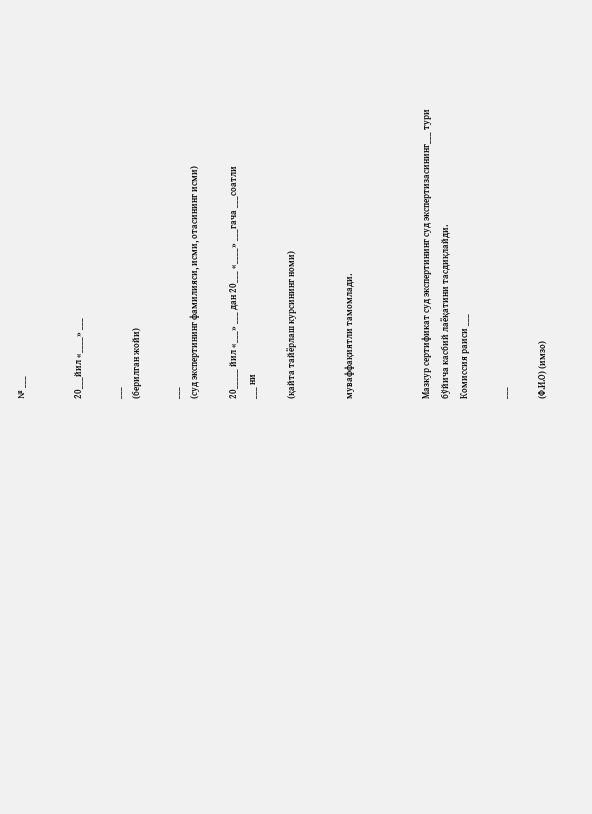№ ___


20___йил «____» ___

___
(берилган жойи)

___
(суд экспертининг фамилияси, исми, отасининг исми)

20_____ йил «___» ___ дан 20___ «____» ___гача ___соатли
___ ни

(қайта тайёрлаш курсининг номи)


муваффақиятли тамомлади.



Мазкур сертификат суд экспертининг суд экспертизасининг___ тури
бўйича касбий лаёқатини тасдиқлайди.
Комиссия раиси ___

___

(Ф.И.О) (имзо)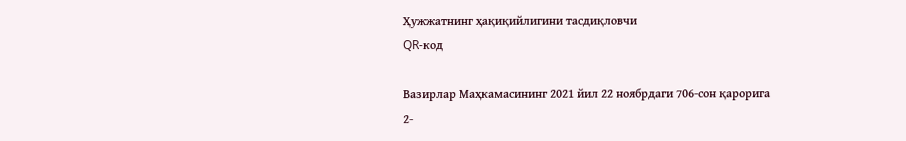Ҳужжатнинг ҳақиқийлигини тасдиқловчи
QR-код

Вазирлар Маҳкамасининг 2021 йил 22 ноябрдаги 706-сон қарорига
2-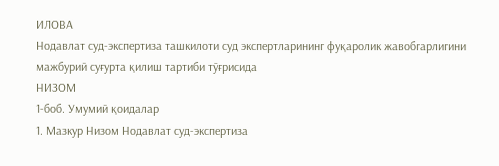ИЛОВА
Нодавлат суд-экспертиза ташкилоти суд экспертларининг фуқаролик жавобгарлигини мажбурий суғурта қилиш тартиби тўғрисида
НИЗОМ
1-боб. Умумий қоидалар
1. Мазкур Низом Нодавлат суд-экспертиза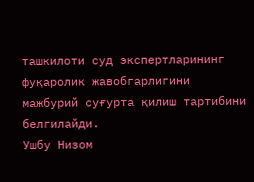ташкилоти суд экспертларининг фуқаролик жавобгарлигини мажбурий суғурта қилиш тартибини белгилайди.
Ушбу Низом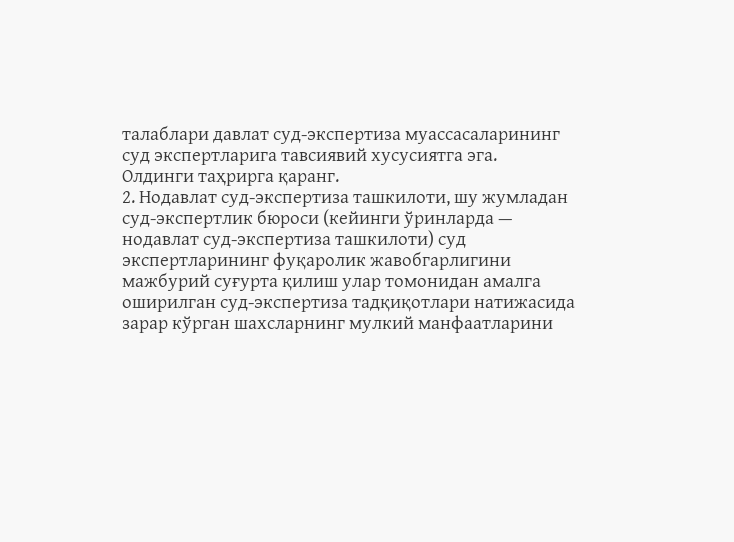талаблари давлат суд-экспертиза муассасаларининг суд экспертларига тавсиявий хусусиятга эга.
Олдинги таҳрирга қаранг.
2. Нодавлат суд-экспертиза ташкилоти, шу жумладан суд-экспертлик бюроси (кейинги ўринларда — нодавлат суд-экспертиза ташкилоти) суд экспертларининг фуқаролик жавобгарлигини мажбурий суғурта қилиш улар томонидан амалга оширилган суд-экспертиза тадқиқотлари натижасида зарар кўрган шахсларнинг мулкий манфаатларини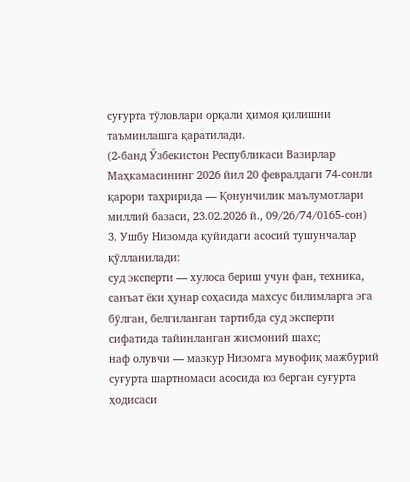суғурта тўловлари орқали ҳимоя қилишни таъминлашга қаратилади.
(2-банд Ўзбекистон Республикаси Вазирлар Маҳкамасининг 2026 йил 20 февралдаги 74-сонли қарори таҳририда — Қонунчилик маълумотлари миллий базаси, 23.02.2026 й., 09/26/74/0165-сон)
3. Ушбу Низомда қуйидаги асосий тушунчалар қўлланилади:
суд эксперти — хулоса бериш учун фан, техника, санъат ёки ҳунар соҳасида махсус билимларга эга бўлган, белгиланган тартибда суд эксперти сифатида тайинланган жисмоний шахс;
наф олувчи — мазкур Низомга мувофиқ мажбурий суғурта шартномаси асосида юз берган суғурта ҳодисаси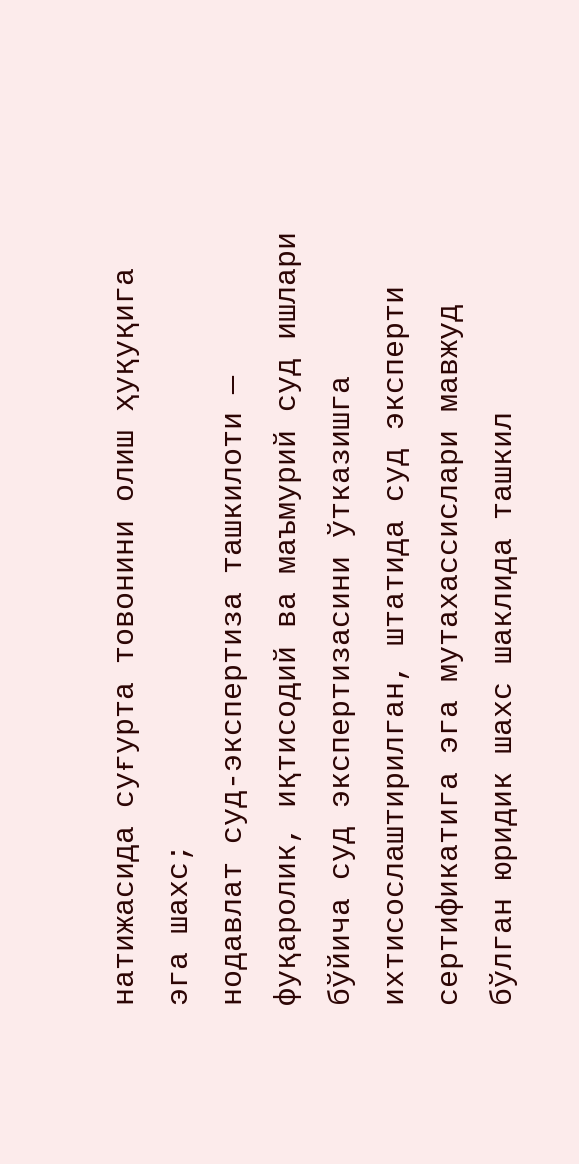натижасида суғурта товонини олиш ҳуқуқига эга шахс;
нодавлат суд-экспертиза ташкилоти — фуқаролик, иқтисодий ва маъмурий суд ишлари бўйича суд экспертизасини ўтказишга ихтисослаштирилган, штатида суд эксперти сертификатига эга мутахассислари мавжуд бўлган юридик шахс шаклида ташкил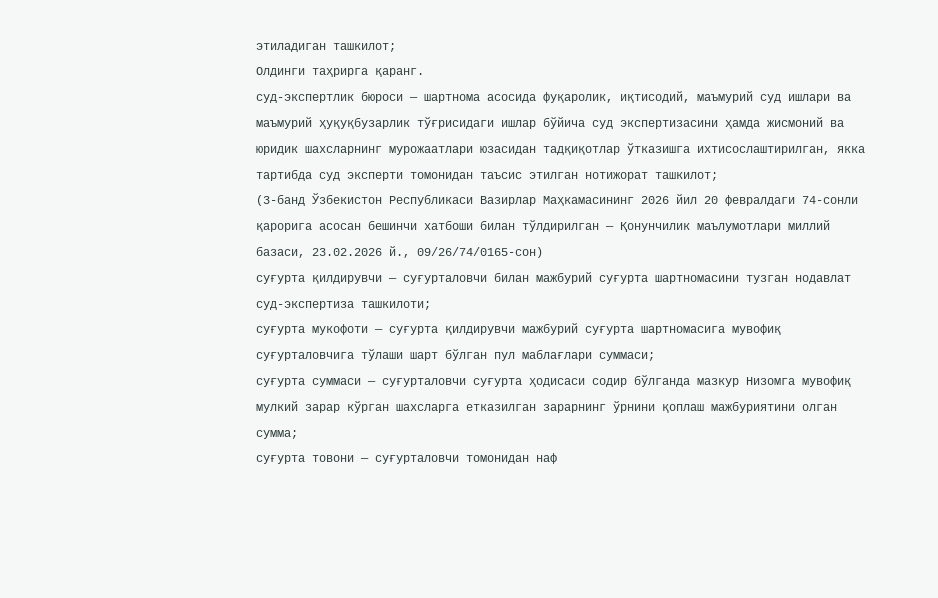этиладиган ташкилот;
Олдинги таҳрирга қаранг.
суд-экспертлик бюроси — шартнома асосида фуқаролик, иқтисодий, маъмурий суд ишлари ва маъмурий ҳуқуқбузарлик тўғрисидаги ишлар бўйича суд экспертизасини ҳамда жисмоний ва юридик шахсларнинг мурожаатлари юзасидан тадқиқотлар ўтказишга ихтисослаштирилган, якка тартибда суд эксперти томонидан таъсис этилган нотижорат ташкилот;
(3-банд Ўзбекистон Республикаси Вазирлар Маҳкамасининг 2026 йил 20 февралдаги 74-сонли қарорига асосан бешинчи хатбоши билан тўлдирилган — Қонунчилик маълумотлари миллий базаси, 23.02.2026 й., 09/26/74/0165-сон)
суғурта қилдирувчи — суғурталовчи билан мажбурий суғурта шартномасини тузган нодавлат суд-экспертиза ташкилоти;
суғурта мукофоти — суғурта қилдирувчи мажбурий суғурта шартномасига мувофиқ суғурталовчига тўлаши шарт бўлган пул маблағлари суммаси;
суғурта суммаси — суғурталовчи суғурта ҳодисаси содир бўлганда мазкур Низомга мувофиқ мулкий зарар кўрган шахсларга етказилган зарарнинг ўрнини қоплаш мажбуриятини олган сумма;
суғурта товони — суғурталовчи томонидан наф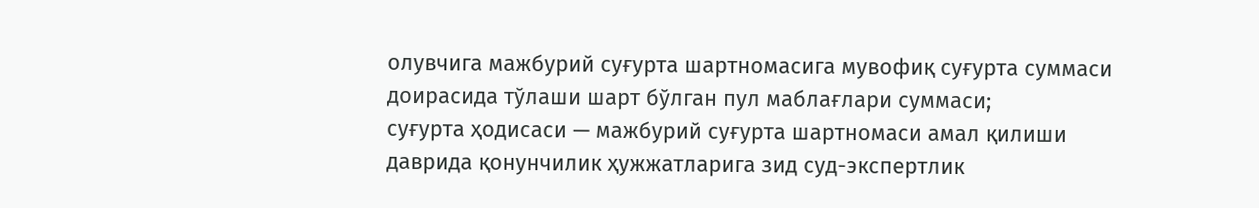олувчига мажбурий суғурта шартномасига мувофиқ суғурта суммаси доирасида тўлаши шарт бўлган пул маблағлари суммаси;
суғурта ҳодисаси — мажбурий суғурта шартномаси амал қилиши даврида қонунчилик ҳужжатларига зид суд-экспертлик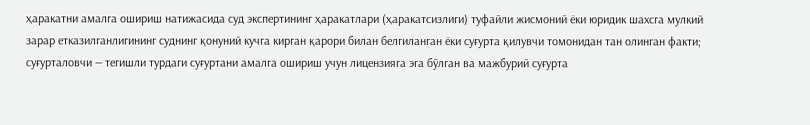ҳаракатни амалга ошириш натижасида суд экспертининг ҳаракатлари (ҳаракатсизлиги) туфайли жисмоний ёки юридик шахсга мулкий зарар етказилганлигининг суднинг қонуний кучга кирган қарори билан белгиланган ёки суғурта қилувчи томонидан тан олинган факти;
суғурталовчи — тегишли турдаги суғуртани амалга ошириш учун лицензияга эга бўлган ва мажбурий суғурта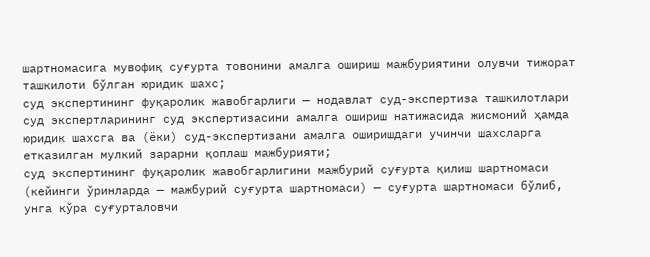шартномасига мувофиқ суғурта товонини амалга ошириш мажбуриятини олувчи тижорат ташкилоти бўлган юридик шахс;
суд экспертининг фуқаролик жавобгарлиги — нодавлат суд-экспертиза ташкилотлари суд экспертларининг суд экспертизасини амалга ошириш натижасида жисмоний ҳамда юридик шахсга ва (ёки) суд-экспертизани амалга оширишдаги учинчи шахсларга етказилган мулкий зарарни қоплаш мажбурияти;
суд экспертининг фуқаролик жавобгарлигини мажбурий суғурта қилиш шартномаси (кейинги ўринларда — мажбурий суғурта шартномаси) — суғурта шартномаси бўлиб, унга кўра суғурталовчи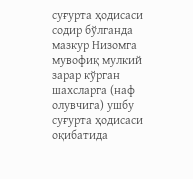суғурта ҳодисаси содир бўлганда мазкур Низомга мувофиқ мулкий зарар кўрган шахсларга (наф олувчига) ушбу суғурта ҳодисаси оқибатида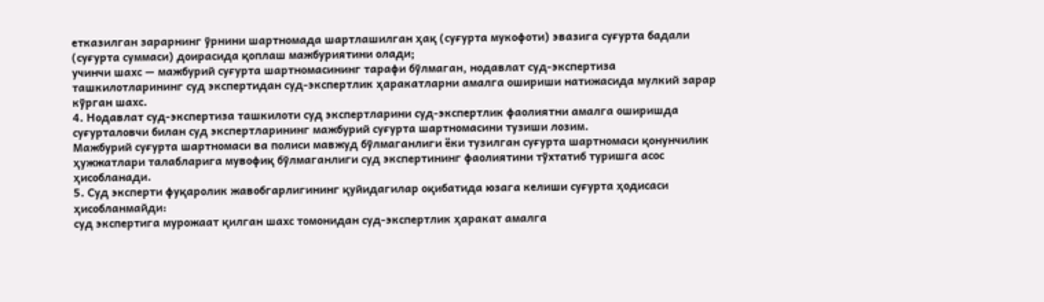етказилган зарарнинг ўрнини шартномада шартлашилган ҳақ (суғурта мукофоти) эвазига суғурта бадали (суғурта суммаси) доирасида қоплаш мажбуриятини олади;
учинчи шахс — мажбурий суғурта шартномасининг тарафи бўлмаган, нодавлат суд-экспертиза ташкилотларининг суд экспертидан суд-экспертлик ҳаракатларни амалга ошириши натижасида мулкий зарар кўрган шахс.
4. Нодавлат суд-экспертиза ташкилоти суд экспертларини суд-экспертлик фаолиятни амалга оширишда суғурталовчи билан суд экспертларининг мажбурий суғурта шартномасини тузиши лозим.
Мажбурий суғурта шартномаси ва полиси мавжуд бўлмаганлиги ёки тузилган суғурта шартномаси қонунчилик ҳужжатлари талабларига мувофиқ бўлмаганлиги суд экспертининг фаолиятини тўхтатиб туришга асос ҳисобланади.
5. Суд эксперти фуқаролик жавобгарлигининг қуйидагилар оқибатида юзага келиши суғурта ҳодисаси ҳисобланмайди:
суд экспертига мурожаат қилган шахс томонидан суд-экспертлик ҳаракат амалга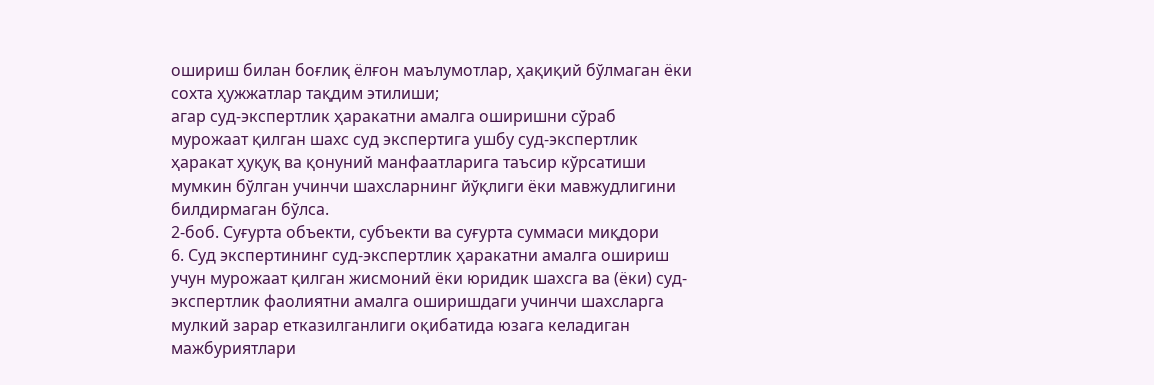ошириш билан боғлиқ ёлғон маълумотлар, ҳақиқий бўлмаган ёки сохта ҳужжатлар тақдим этилиши;
агар суд-экспертлик ҳаракатни амалга оширишни сўраб мурожаат қилган шахс суд экспертига ушбу суд-экспертлик ҳаракат ҳуқуқ ва қонуний манфаатларига таъсир кўрсатиши мумкин бўлган учинчи шахсларнинг йўқлиги ёки мавжудлигини билдирмаган бўлса.
2-боб. Суғурта объекти, субъекти ва суғурта суммаси миқдори
6. Суд экспертининг суд-экспертлик ҳаракатни амалга ошириш учун мурожаат қилган жисмоний ёки юридик шахсга ва (ёки) суд-экспертлик фаолиятни амалга оширишдаги учинчи шахсларга мулкий зарар етказилганлиги оқибатида юзага келадиган мажбуриятлари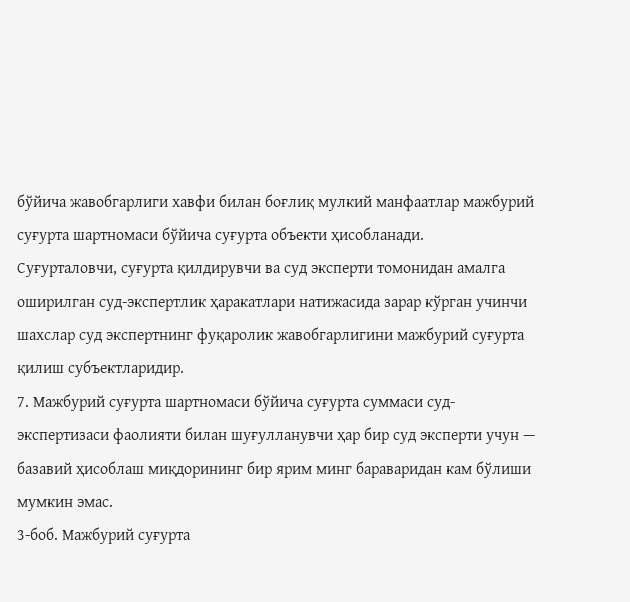бўйича жавобгарлиги хавфи билан боғлиқ мулкий манфаатлар мажбурий суғурта шартномаси бўйича суғурта объекти ҳисобланади.
Суғурталовчи, суғурта қилдирувчи ва суд эксперти томонидан амалга оширилган суд-экспертлик ҳаракатлари натижасида зарар кўрган учинчи шахслар суд экспертнинг фуқаролик жавобгарлигини мажбурий суғурта қилиш субъектларидир.
7. Мажбурий суғурта шартномаси бўйича суғурта суммаси суд-экспертизаси фаолияти билан шуғулланувчи ҳар бир суд эксперти учун — базавий ҳисоблаш миқдорининг бир ярим минг бараваридан кам бўлиши мумкин эмас.
3-боб. Мажбурий суғурта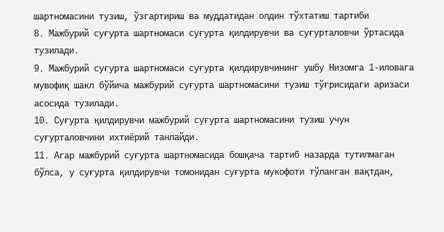шартномасини тузиш, ўзгартириш ва муддатидан олдин тўхтатиш тартиби
8. Мажбурий суғурта шартномаси суғурта қилдирувчи ва суғурталовчи ўртасида тузилади.
9. Мажбурий суғурта шартномаси суғурта қилдирувчининг ушбу Низомга 1-иловага мувофиқ шакл бўйича мажбурий суғурта шартномасини тузиш тўғрисидаги аризаси асосида тузилади.
10. Суғурта қилдирувчи мажбурий суғурта шартномасини тузиш учун суғурталовчини ихтиёрий танлайди.
11. Агар мажбурий суғурта шартномасида бошқача тартиб назарда тутилмаган бўлса, у суғурта қилдирувчи томонидан суғурта мукофоти тўланган вақтдан,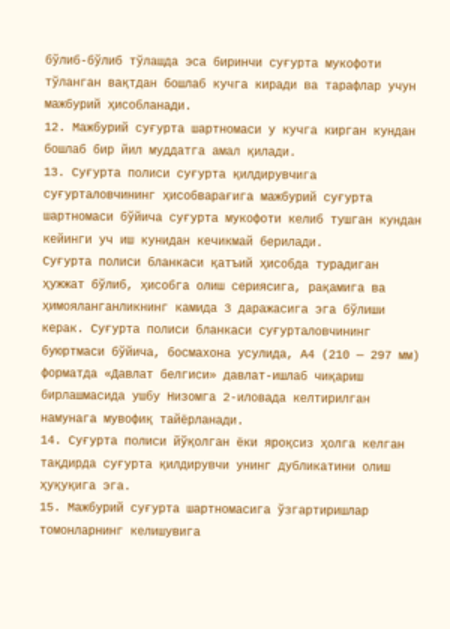бўлиб-бўлиб тўлашда эса биринчи суғурта мукофоти тўланган вақтдан бошлаб кучга киради ва тарафлар учун мажбурий ҳисобланади.
12. Мажбурий суғурта шартномаси у кучга кирган кундан бошлаб бир йил муддатга амал қилади.
13. Суғурта полиси суғурта қилдирувчига суғурталовчининг ҳисобварағига мажбурий суғурта шартномаси бўйича суғурта мукофоти келиб тушган кундан кейинги уч иш кунидан кечикмай берилади.
Суғурта полиси бланкаси қатъий ҳисобда турадиган ҳужжат бўлиб, ҳисобга олиш сериясига, рақамига ва ҳимояланганликнинг камида 3 даражасига эга бўлиши керак. Суғурта полиси бланкаси суғурталовчининг буюртмаси бўйича, босмахона усулида, А4 (210 — 297 мм) форматда «Давлат белгиси» давлат-ишлаб чиқариш бирлашмасида ушбу Низомга 2-иловада келтирилган намунага мувофиқ тайёрланади.
14. Суғурта полиси йўқолган ёки яроқсиз ҳолга келган тақдирда суғурта қилдирувчи унинг дубликатини олиш ҳуқуқига эга.
15. Мажбурий суғурта шартномасига ўзгартиришлар томонларнинг келишувига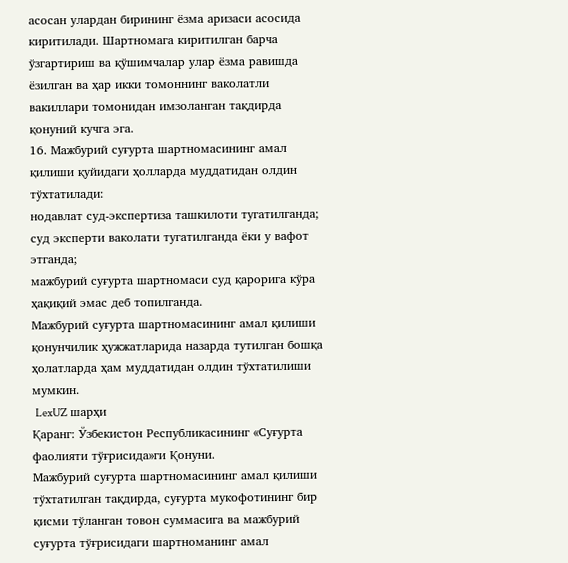асосан улардан бирининг ёзма аризаси асосида киритилади. Шартномага киритилган барча ўзгартириш ва қўшимчалар улар ёзма равишда ёзилган ва ҳар икки томоннинг ваколатли вакиллари томонидан имзоланган тақдирда қонуний кучга эга.
16. Мажбурий суғурта шартномасининг амал қилиши қуйидаги ҳолларда муддатидан олдин тўхтатилади:
нодавлат суд-экспертиза ташкилоти тугатилганда;
суд эксперти ваколати тугатилганда ёки у вафот этганда;
мажбурий суғурта шартномаси суд қарорига кўра ҳақиқий эмас деб топилганда.
Мажбурий суғурта шартномасининг амал қилиши қонунчилик ҳужжатларида назарда тутилган бошқа ҳолатларда ҳам муддатидан олдин тўхтатилиши мумкин.
 LexUZ шарҳи
Қаранг: Ўзбекистон Республикасининг «Суғурта фаолияти тўғрисида»ги Қонуни.
Мажбурий суғурта шартномасининг амал қилиши тўхтатилган тақдирда, суғурта мукофотининг бир қисми тўланган товон суммасига ва мажбурий суғурта тўғрисидаги шартноманинг амал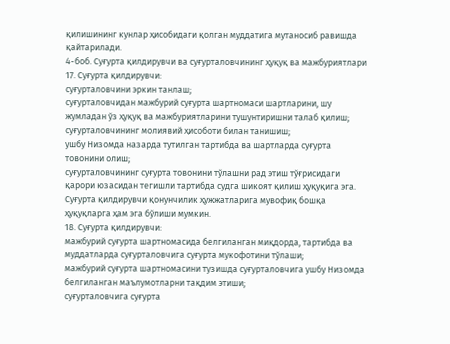қилишининг кунлар ҳисобидаги қолган муддатига мутаносиб равишда қайтарилади.
4-боб. Суғурта қилдирувчи ва суғурталовчининг ҳуқуқ ва мажбуриятлари
17. Суғурта қилдирувчи:
суғурталовчини эркин танлаш;
суғурталовчидан мажбурий суғурта шартномаси шартларини, шу жумладан ўз ҳуқуқ ва мажбуриятларини тушунтиришни талаб қилиш;
суғурталовчининг молиявий ҳисоботи билан танишиш;
ушбу Низомда назарда тутилган тартибда ва шартларда суғурта товонини олиш;
суғурталовчининг суғурта товонини тўлашни рад этиш тўғрисидаги қарори юзасидан тегишли тартибда судга шикоят қилиш ҳуқуқига эга.
Суғурта қилдирувчи қонунчилик ҳужжатларига мувофиқ бошқа ҳуқуқларга ҳам эга бўлиши мумкин.
18. Суғурта қилдирувчи:
мажбурий суғурта шартномасида белгиланган миқдорда, тартибда ва муддатларда суғурталовчига суғурта мукофотини тўлаши;
мажбурий суғурта шартномасини тузишда суғурталовчига ушбу Низомда белгиланган маълумотларни тақдим этиши;
суғурталовчига суғурта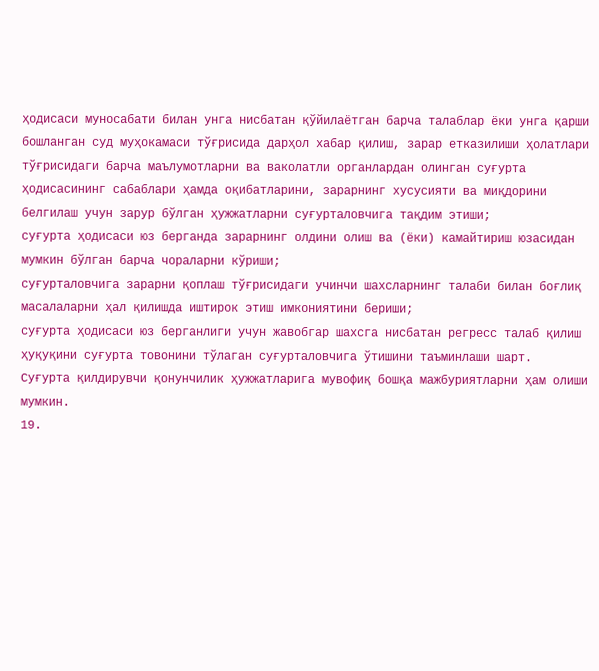ҳодисаси муносабати билан унга нисбатан қўйилаётган барча талаблар ёки унга қарши бошланган суд муҳокамаси тўғрисида дарҳол хабар қилиш, зарар етказилиши ҳолатлари тўғрисидаги барча маълумотларни ва ваколатли органлардан олинган суғурта ҳодисасининг сабаблари ҳамда оқибатларини, зарарнинг хусусияти ва миқдорини белгилаш учун зарур бўлган ҳужжатларни суғурталовчига тақдим этиши;
суғурта ҳодисаси юз берганда зарарнинг олдини олиш ва (ёки) камайтириш юзасидан мумкин бўлган барча чораларни кўриши;
суғурталовчига зарарни қоплаш тўғрисидаги учинчи шахсларнинг талаби билан боғлиқ масалаларни ҳал қилишда иштирок этиш имкониятини бериши;
суғурта ҳодисаси юз берганлиги учун жавобгар шахсга нисбатан регресс талаб қилиш ҳуқуқини суғурта товонини тўлаган суғурталовчига ўтишини таъминлаши шарт.
Суғурта қилдирувчи қонунчилик ҳужжатларига мувофиқ бошқа мажбуриятларни ҳам олиши мумкин.
19.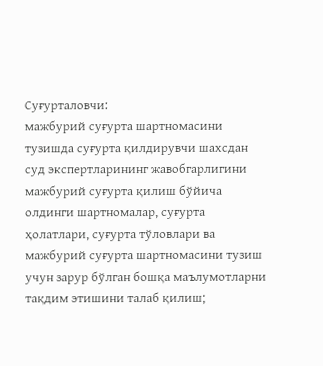Суғурталовчи:
мажбурий суғурта шартномасини тузишда суғурта қилдирувчи шахсдан суд экспертларининг жавобгарлигини мажбурий суғурта қилиш бўйича олдинги шартномалар, суғурта ҳолатлари, суғурта тўловлари ва мажбурий суғурта шартномасини тузиш учун зарур бўлган бошқа маълумотларни тақдим этишини талаб қилиш;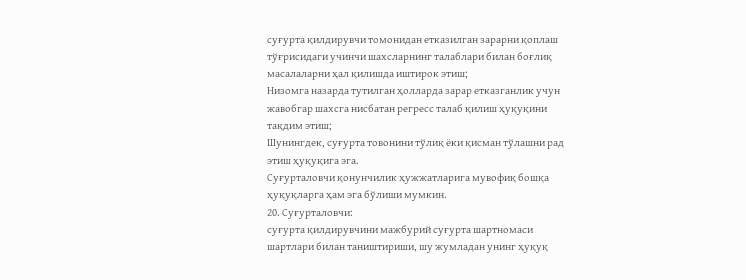суғурта қилдирувчи томонидан етказилган зарарни қоплаш тўғрисидаги учинчи шахсларнинг талаблари билан боғлиқ масалаларни ҳал қилишда иштирок этиш;
Низомга назарда тутилган ҳолларда зарар етказганлик учун жавобгар шахсга нисбатан регресс талаб қилиш ҳуқуқини тақдим этиш;
Шунингдек, суғурта товонини тўлиқ ёки қисман тўлашни рад этиш ҳуқуқига эга.
Суғурталовчи қонунчилик ҳужжатларига мувофиқ бошқа ҳуқуқларга ҳам эга бўлиши мумкин.
20. Суғурталовчи:
суғурта қилдирувчини мажбурий суғурта шартномаси шартлари билан таништириши, шу жумладан унинг ҳуқуқ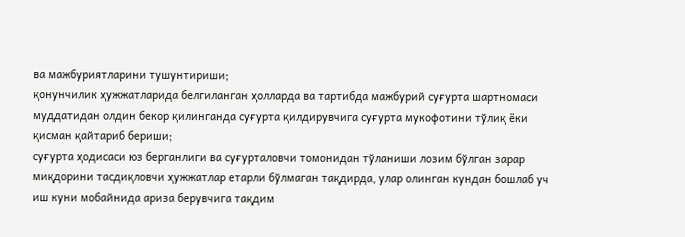ва мажбуриятларини тушунтириши;
қонунчилик ҳужжатларида белгиланган ҳолларда ва тартибда мажбурий суғурта шартномаси муддатидан олдин бекор қилинганда суғурта қилдирувчига суғурта мукофотини тўлиқ ёки қисман қайтариб бериши;
суғурта ҳодисаси юз берганлиги ва суғурталовчи томонидан тўланиши лозим бўлган зарар миқдорини тасдиқловчи ҳужжатлар етарли бўлмаган тақдирда, улар олинган кундан бошлаб уч иш куни мобайнида ариза берувчига тақдим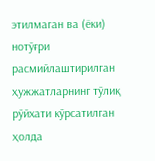этилмаган ва (ёки) нотўғри расмийлаштирилган ҳужжатларнинг тўлиқ рўйхати кўрсатилган ҳолда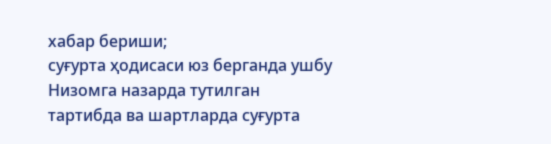хабар бериши;
суғурта ҳодисаси юз берганда ушбу Низомга назарда тутилган тартибда ва шартларда суғурта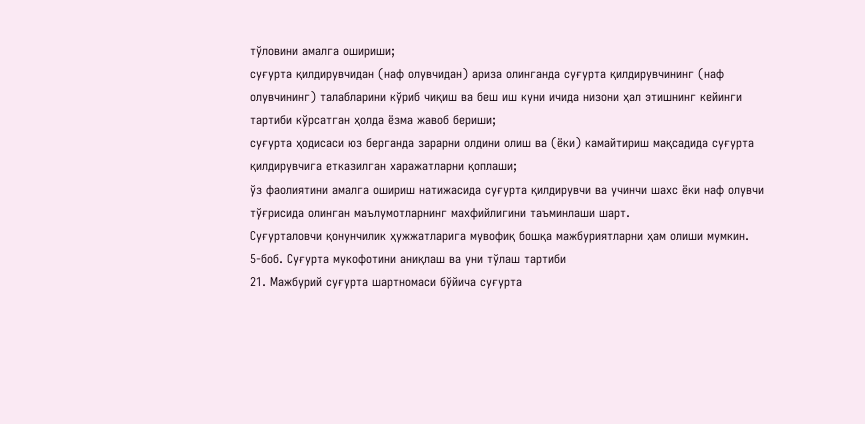тўловини амалга ошириши;
суғурта қилдирувчидан (наф олувчидан) ариза олинганда суғурта қилдирувчининг (наф олувчининг) талабларини кўриб чиқиш ва беш иш куни ичида низони ҳал этишнинг кейинги тартиби кўрсатган ҳолда ёзма жавоб бериши;
суғурта ҳодисаси юз берганда зарарни олдини олиш ва (ёки) камайтириш мақсадида суғурта қилдирувчига етказилган харажатларни қоплаши;
ўз фаолиятини амалга ошириш натижасида суғурта қилдирувчи ва учинчи шахс ёки наф олувчи тўғрисида олинган маълумотларнинг махфийлигини таъминлаши шарт.
Суғурталовчи қонунчилик ҳужжатларига мувофиқ бошқа мажбуриятларни ҳам олиши мумкин.
5-боб. Суғурта мукофотини аниқлаш ва уни тўлаш тартиби
21. Мажбурий суғурта шартномаси бўйича суғурта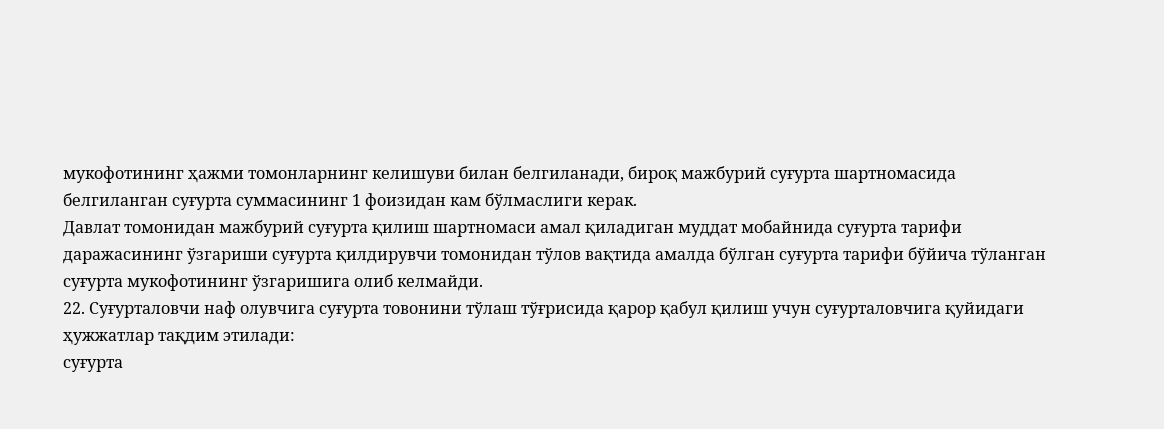мукофотининг ҳажми томонларнинг келишуви билан белгиланади, бироқ мажбурий суғурта шартномасида белгиланган суғурта суммасининг 1 фоизидан кам бўлмаслиги керак.
Давлат томонидан мажбурий суғурта қилиш шартномаси амал қиладиган муддат мобайнида суғурта тарифи даражасининг ўзгариши суғурта қилдирувчи томонидан тўлов вақтида амалда бўлган суғурта тарифи бўйича тўланган суғурта мукофотининг ўзгаришига олиб келмайди.
22. Суғурталовчи наф олувчига суғурта товонини тўлаш тўғрисида қарор қабул қилиш учун суғурталовчига қуйидаги ҳужжатлар тақдим этилади:
суғурта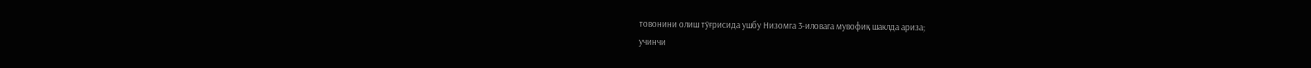товонини олиш тўғрисида ушбу Низомга 3-иловага мувофиқ шаклда ариза;
учинчи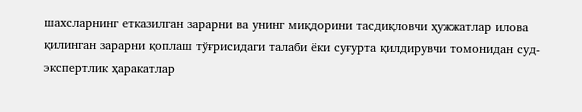шахсларнинг етказилган зарарни ва унинг миқдорини тасдиқловчи ҳужжатлар илова қилинган зарарни қоплаш тўғрисидаги талаби ёки суғурта қилдирувчи томонидан суд-экспертлик ҳаракатлар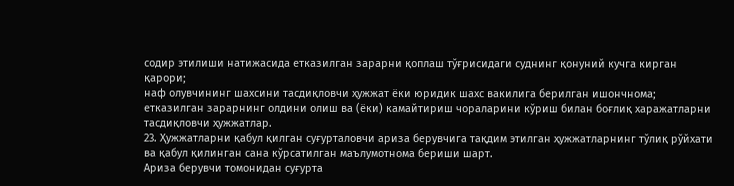содир этилиши натижасида етказилган зарарни қоплаш тўғрисидаги суднинг қонуний кучга кирган қарори;
наф олувчининг шахсини тасдиқловчи ҳужжат ёки юридик шахс вакилига берилган ишончнома;
етказилган зарарнинг олдини олиш ва (ёки) камайтириш чораларини кўриш билан боғлиқ харажатларни тасдиқловчи ҳужжатлар.
23. Ҳужжатларни қабул қилган суғурталовчи ариза берувчига тақдим этилган ҳужжатларнинг тўлиқ рўйхати ва қабул қилинган сана кўрсатилган маълумотнома бериши шарт.
Ариза берувчи томонидан суғурта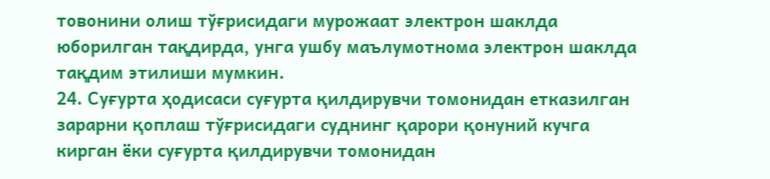товонини олиш тўғрисидаги мурожаат электрон шаклда юборилган тақдирда, унга ушбу маълумотнома электрон шаклда тақдим этилиши мумкин.
24. Суғурта ҳодисаси суғурта қилдирувчи томонидан етказилган зарарни қоплаш тўғрисидаги суднинг қарори қонуний кучга кирган ёки суғурта қилдирувчи томонидан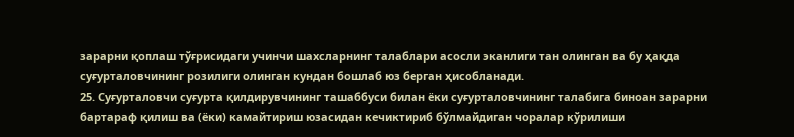зарарни қоплаш тўғрисидаги учинчи шахсларнинг талаблари асосли эканлиги тан олинган ва бу ҳақда суғурталовчининг розилиги олинган кундан бошлаб юз берган ҳисобланади.
25. Суғурталовчи суғурта қилдирувчининг ташаббуси билан ёки суғурталовчининг талабига биноан зарарни бартараф қилиш ва (ёки) камайтириш юзасидан кечиктириб бўлмайдиган чоралар кўрилиши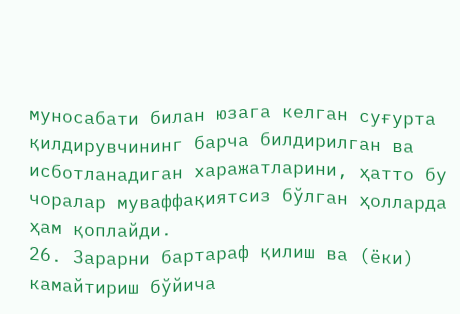муносабати билан юзага келган суғурта қилдирувчининг барча билдирилган ва исботланадиган харажатларини, ҳатто бу чоралар муваффақиятсиз бўлган ҳолларда ҳам қоплайди.
26. Зарарни бартараф қилиш ва (ёки) камайтириш бўйича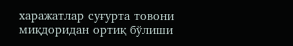харажатлар суғурта товони миқдоридан ортиқ бўлиши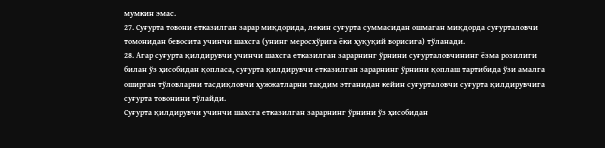мумкин эмас.
27. Суғурта товони етказилган зарар миқдорида, лекин суғурта суммасидан ошмаган миқдорда суғурталовчи томонидан бевосита учинчи шахсга (унинг меросхўрига ёки ҳуқуқий ворисига) тўланади.
28. Агар суғурта қилдирувчи учинчи шахсга етказилган зарарнинг ўрнини суғурталовчининг ёзма розилиги билан ўз ҳисобидан қопласа, суғурта қилдирувчи етказилган зарарнинг ўрнини қоплаш тартибида ўзи амалга оширган тўловларни тасдиқловчи ҳужжатларни тақдим этганидан кейин суғурталовчи суғурта қилдирувчига суғурта товонини тўлайди.
Суғурта қилдирувчи учинчи шахсга етказилган зарарнинг ўрнини ўз ҳисобидан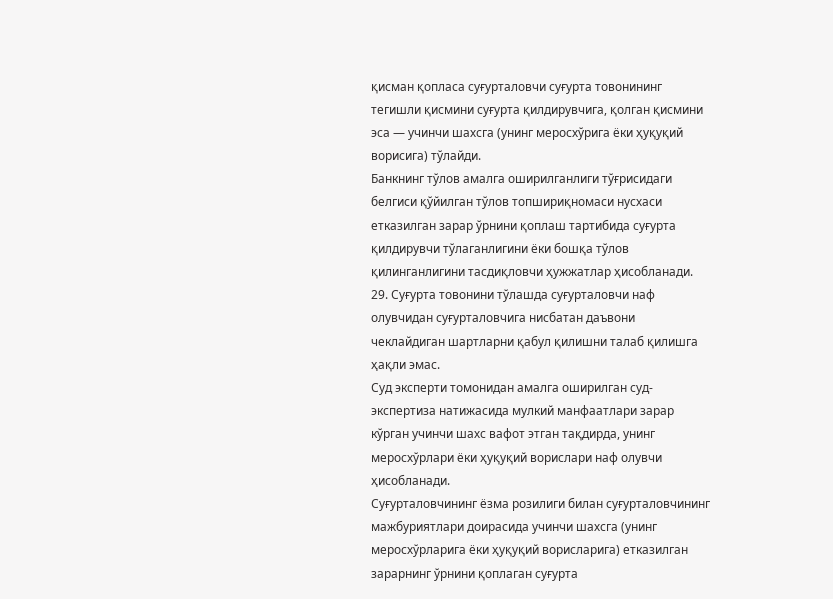қисман қопласа суғурталовчи суғурта товонининг тегишли қисмини суғурта қилдирувчига, қолган қисмини эса — учинчи шахсга (унинг меросхўрига ёки ҳуқуқий ворисига) тўлайди.
Банкнинг тўлов амалга оширилганлиги тўғрисидаги белгиси қўйилган тўлов топшириқномаси нусхаси етказилган зарар ўрнини қоплаш тартибида суғурта қилдирувчи тўлаганлигини ёки бошқа тўлов қилинганлигини тасдиқловчи ҳужжатлар ҳисобланади.
29. Суғурта товонини тўлашда суғурталовчи наф олувчидан суғурталовчига нисбатан даъвони чеклайдиган шартларни қабул қилишни талаб қилишга ҳақли эмас.
Суд эксперти томонидан амалга оширилган суд-экспертиза натижасида мулкий манфаатлари зарар кўрган учинчи шахс вафот этган тақдирда, унинг меросхўрлари ёки ҳуқуқий ворислари наф олувчи ҳисобланади.
Суғурталовчининг ёзма розилиги билан суғурталовчининг мажбуриятлари доирасида учинчи шахсга (унинг меросхўрларига ёки ҳуқуқий ворисларига) етказилган зарарнинг ўрнини қоплаган суғурта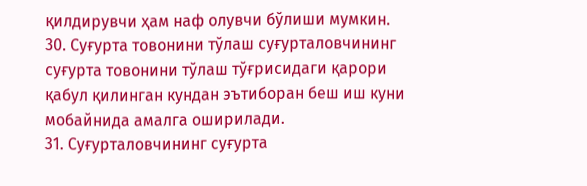қилдирувчи ҳам наф олувчи бўлиши мумкин.
30. Суғурта товонини тўлаш суғурталовчининг суғурта товонини тўлаш тўғрисидаги қарори қабул қилинган кундан эътиборан беш иш куни мобайнида амалга оширилади.
31. Суғурталовчининг суғурта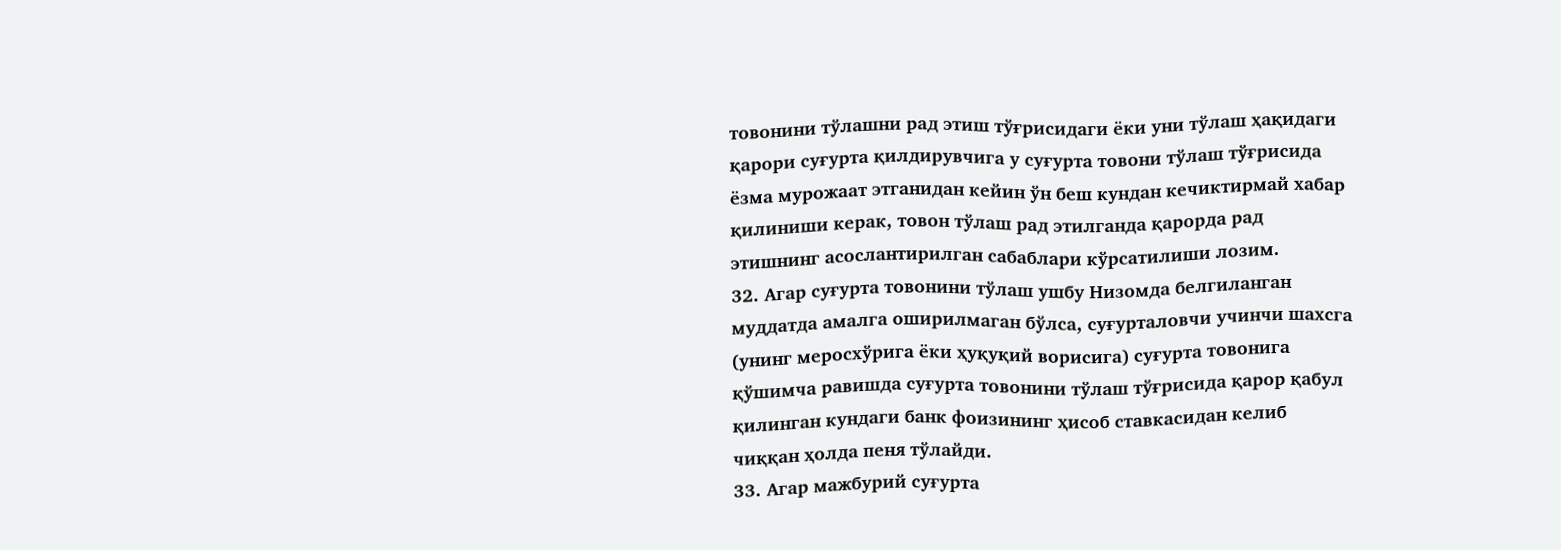товонини тўлашни рад этиш тўғрисидаги ёки уни тўлаш ҳақидаги қарори суғурта қилдирувчига у суғурта товони тўлаш тўғрисида ёзма мурожаат этганидан кейин ўн беш кундан кечиктирмай хабар қилиниши керак, товон тўлаш рад этилганда қарорда рад этишнинг асослантирилган сабаблари кўрсатилиши лозим.
32. Агар суғурта товонини тўлаш ушбу Низомда белгиланган муддатда амалга оширилмаган бўлса, суғурталовчи учинчи шахсга (унинг меросхўрига ёки ҳуқуқий ворисига) суғурта товонига қўшимча равишда суғурта товонини тўлаш тўғрисида қарор қабул қилинган кундаги банк фоизининг ҳисоб ставкасидан келиб чиққан ҳолда пеня тўлайди.
33. Агар мажбурий суғурта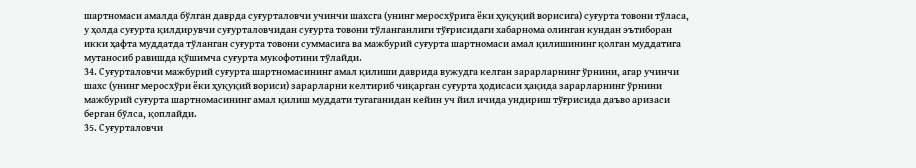шартномаси амалда бўлган даврда суғурталовчи учинчи шахсга (унинг меросхўрига ёки ҳуқуқий ворисига) суғурта товони тўласа, у ҳолда суғурта қилдирувчи суғурталовчидан суғурта товони тўланганлиги тўғрисидаги хабарнома олинган кундан эътиборан икки ҳафта муддатда тўланган суғурта товони суммасига ва мажбурий суғурта шартномаси амал қилишининг қолган муддатига мутаносиб равишда қўшимча суғурта мукофотини тўлайди.
34. Суғурталовчи мажбурий суғурта шартномасининг амал қилиши даврида вужудга келган зарарларнинг ўрнини, агар учинчи шахс (унинг меросхўри ёки ҳуқуқий вориси) зарарларни келтириб чиқарган суғурта ҳодисаси ҳақида зарарларнинг ўрнини мажбурий суғурта шартномасининг амал қилиш муддати тугаганидан кейин уч йил ичида ундириш тўғрисида даъво аризаси берган бўлса, қоплайди.
35. Суғурталовчи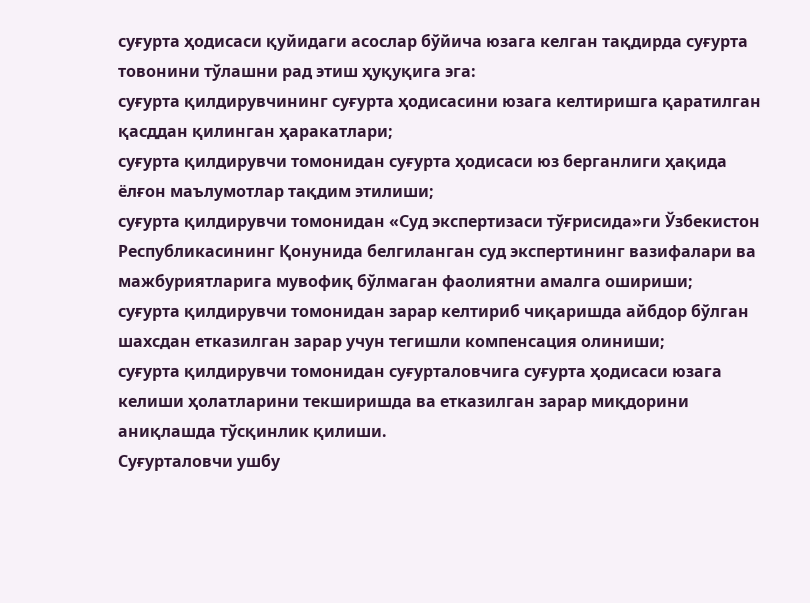суғурта ҳодисаси қуйидаги асослар бўйича юзага келган тақдирда суғурта товонини тўлашни рад этиш ҳуқуқига эга:
суғурта қилдирувчининг суғурта ҳодисасини юзага келтиришга қаратилган қасддан қилинган ҳаракатлари;
суғурта қилдирувчи томонидан суғурта ҳодисаси юз берганлиги ҳақида ёлғон маълумотлар тақдим этилиши;
суғурта қилдирувчи томонидан «Суд экспертизаси тўғрисида»ги Ўзбекистон Республикасининг Қонунида белгиланган суд экспертининг вазифалари ва мажбуриятларига мувофиқ бўлмаган фаолиятни амалга ошириши;
суғурта қилдирувчи томонидан зарар келтириб чиқаришда айбдор бўлган шахсдан етказилган зарар учун тегишли компенсация олиниши;
суғурта қилдирувчи томонидан суғурталовчига суғурта ҳодисаси юзага келиши ҳолатларини текширишда ва етказилган зарар миқдорини аниқлашда тўсқинлик қилиши.
Суғурталовчи ушбу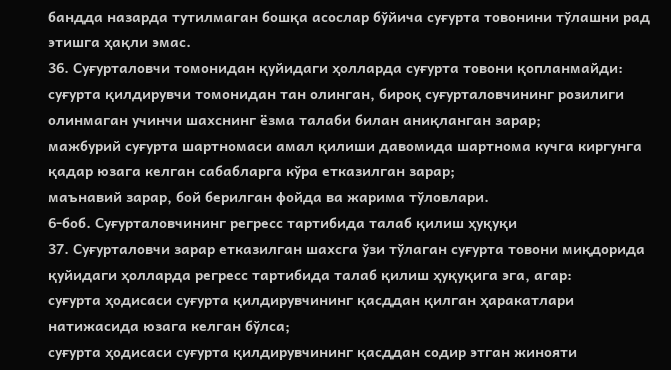бандда назарда тутилмаган бошқа асослар бўйича суғурта товонини тўлашни рад этишга ҳақли эмас.
36. Суғурталовчи томонидан қуйидаги ҳолларда суғурта товони қопланмайди:
суғурта қилдирувчи томонидан тан олинган, бироқ суғурталовчининг розилиги олинмаган учинчи шахснинг ёзма талаби билан аниқланган зарар;
мажбурий суғурта шартномаси амал қилиши давомида шартнома кучга киргунга қадар юзага келган сабабларга кўра етказилган зарар;
маънавий зарар, бой берилган фойда ва жарима тўловлари.
6-боб. Суғурталовчининг регресс тартибида талаб қилиш ҳуқуқи
37. Суғурталовчи зарар етказилган шахсга ўзи тўлаган суғурта товони миқдорида қуйидаги ҳолларда регресс тартибида талаб қилиш ҳуқуқига эга, агар:
суғурта ҳодисаси суғурта қилдирувчининг қасддан қилган ҳаракатлари натижасида юзага келган бўлса;
суғурта ҳодисаси суғурта қилдирувчининг қасддан содир этган жинояти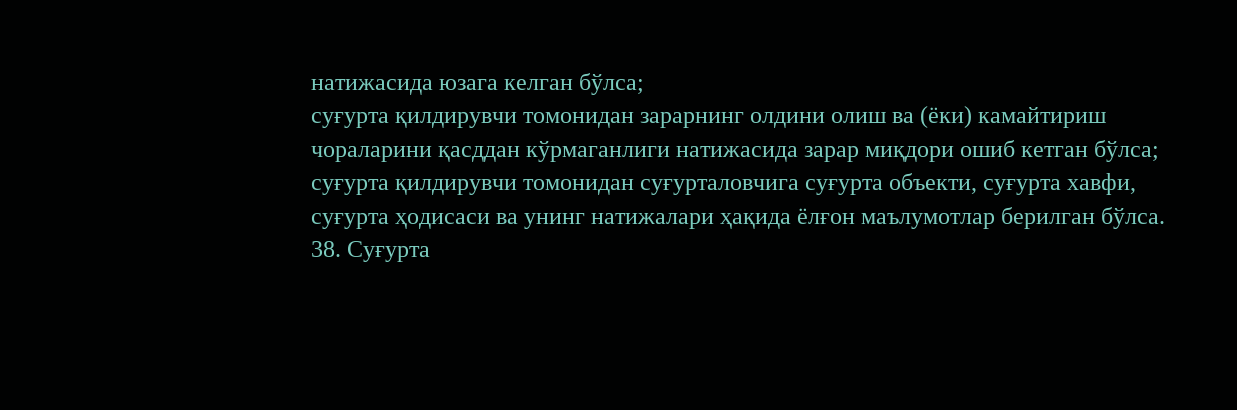натижасида юзага келган бўлса;
суғурта қилдирувчи томонидан зарарнинг олдини олиш ва (ёки) камайтириш чораларини қасддан кўрмаганлиги натижасида зарар миқдори ошиб кетган бўлса;
суғурта қилдирувчи томонидан суғурталовчига суғурта объекти, суғурта хавфи, суғурта ҳодисаси ва унинг натижалари ҳақида ёлғон маълумотлар берилган бўлса.
38. Суғурта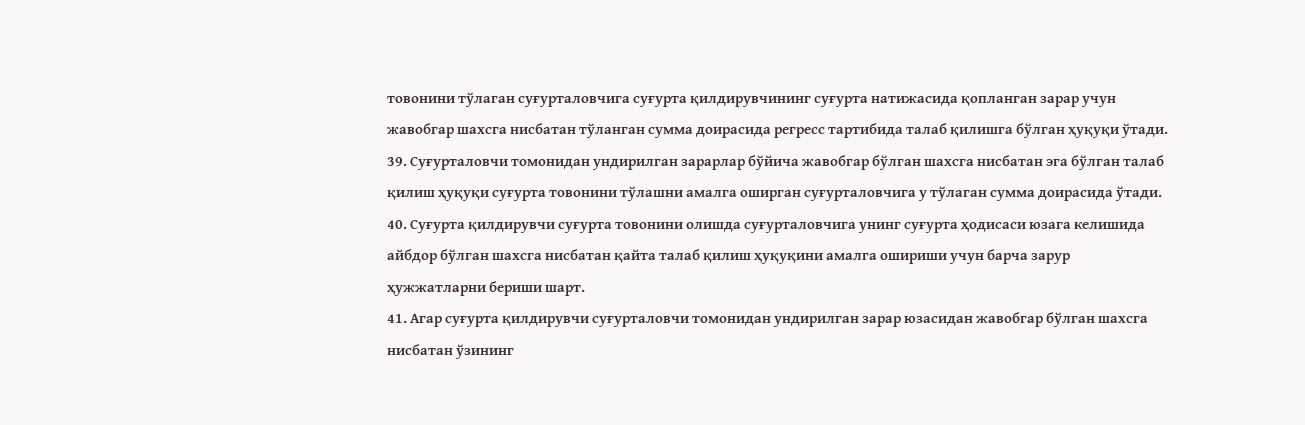товонини тўлаган суғурталовчига суғурта қилдирувчининг суғурта натижасида қопланган зарар учун жавобгар шахсга нисбатан тўланган сумма доирасида регресс тартибида талаб қилишга бўлган ҳуқуқи ўтади.
39. Суғурталовчи томонидан ундирилган зарарлар бўйича жавобгар бўлган шахсга нисбатан эга бўлган талаб қилиш ҳуқуқи суғурта товонини тўлашни амалга оширган суғурталовчига у тўлаган сумма доирасида ўтади.
40. Суғурта қилдирувчи суғурта товонини олишда суғурталовчига унинг суғурта ҳодисаси юзага келишида айбдор бўлган шахсга нисбатан қайта талаб қилиш ҳуқуқини амалга ошириши учун барча зарур ҳужжатларни бериши шарт.
41. Агар суғурта қилдирувчи суғурталовчи томонидан ундирилган зарар юзасидан жавобгар бўлган шахсга нисбатан ўзининг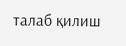талаб қилиш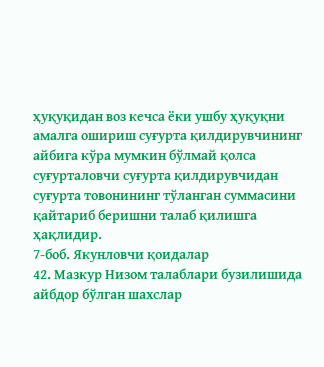ҳуқуқидан воз кечса ёки ушбу ҳуқуқни амалга ошириш суғурта қилдирувчининг айбига кўра мумкин бўлмай қолса суғурталовчи суғурта қилдирувчидан суғурта товонининг тўланган суммасини қайтариб беришни талаб қилишга ҳақлидир.
7-боб. Якунловчи қоидалар
42. Мазкур Низом талаблари бузилишида айбдор бўлган шахслар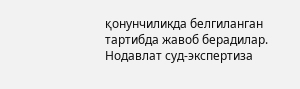қонунчиликда белгиланган тартибда жавоб берадилар.
Нодавлат суд-экспертиза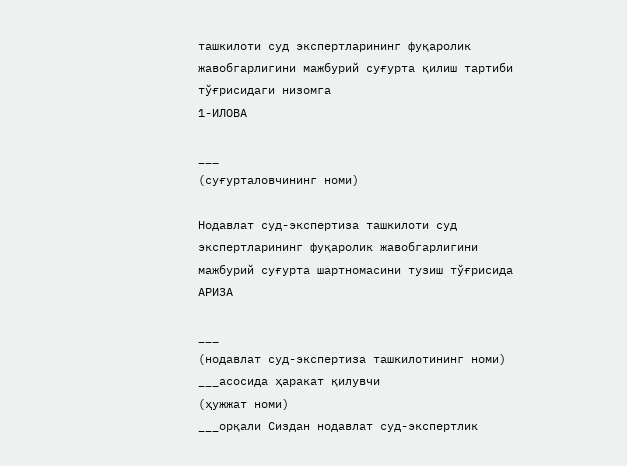ташкилоти суд экспертларининг фуқаролик жавобгарлигини мажбурий суғурта қилиш тартиби тўғрисидаги низомга
1-ИЛОВА

___
(суғурталовчининг номи)

Нодавлат суд-экспертиза ташкилоти суд экспертларининг фуқаролик жавобгарлигини
мажбурий суғурта шартномасини тузиш тўғрисида
АРИЗА

___
(нодавлат суд-экспертиза ташкилотининг номи)
___асосида ҳаракат қилувчи
(ҳужжат номи)
___орқали Сиздан нодавлат суд-экспертлик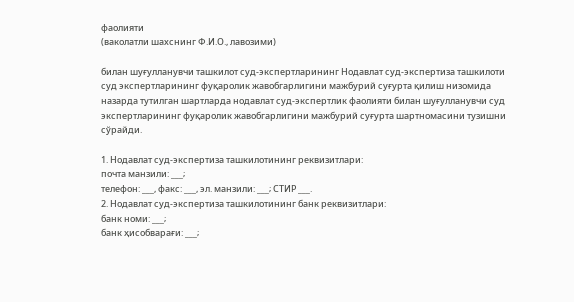фаолияти
(ваколатли шахснинг Ф.И.О., лавозими)

билан шуғулланувчи ташкилот суд-экспертларининг Нодавлат суд-экспертиза ташкилоти суд экспертларининг фуқаролик жавобгарлигини мажбурий суғурта қилиш низомида назарда тутилган шартларда нодавлат суд-экспертлик фаолияти билан шуғулланувчи суд экспертларининг фуқаролик жавобгарлигини мажбурий суғурта шартномасини тузишни сўрайди.

1. Нодавлат суд-экспертиза ташкилотининг реквизитлари:
почта манзили: ___;
телефон: ___, факс: ___, эл. манзили: ___; СТИР ___.
2. Нодавлат суд-экспертиза ташкилотининг банк реквизитлари:
банк номи: ___;
банк ҳисобварағи: ___;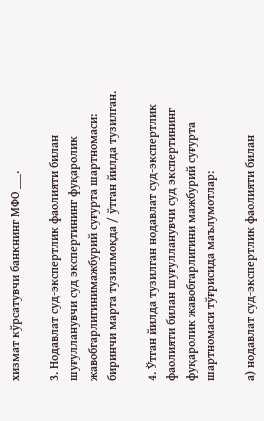хизмат кўрсатувчи банкнинг МФО ___.

3. Нодавлат суд-экспертлик фаолияти билан шуғулланувчи суд экспертининг фуқаролик жавобгарлигинимажбурий суғурта шартномаси: биринчи марта тузилмоқда / ўтган йилда тузилган.

4. Ўтган йилда тузилган нодавлат суд-экспертлик фаолияти билан шуғулланувчи суд экспертининг фуқаролик жавобгарлигини мажбурий суғурта шартномаси тўғрисида маълумотлар:

а) нодавлат суд-экспертлик фаолияти билан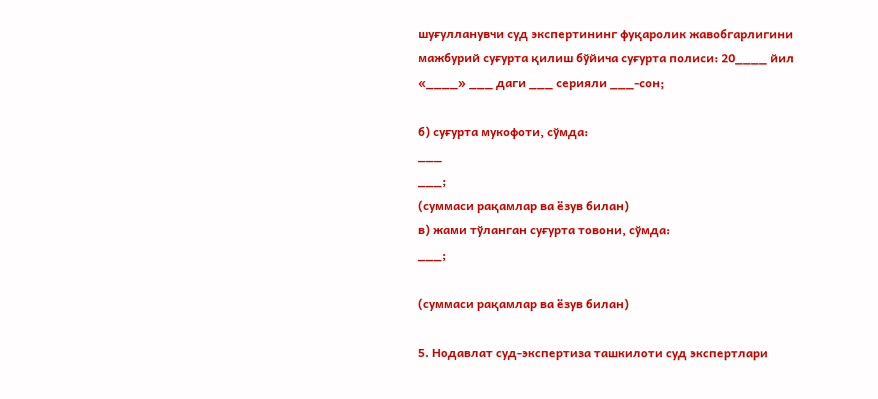шуғулланувчи суд экспертининг фуқаролик жавобгарлигини мажбурий суғурта қилиш бўйича суғурта полиси: 20____ йил «____» ___ даги ___ серияли ___-сон;

б) суғурта мукофоти, сўмда:
___
___;
(суммаси рақамлар ва ёзув билан)
в) жами тўланган суғурта товони, сўмда:
___;

(суммаси рақамлар ва ёзув билан)

5. Нодавлат суд-экспертиза ташкилоти суд экспертлари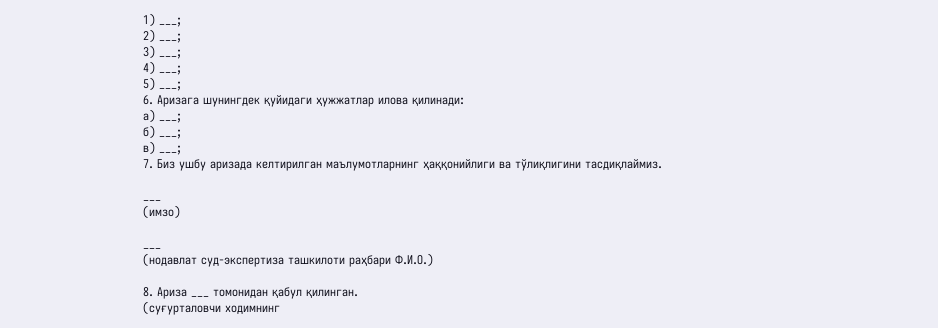1) ___;
2) ___;
3) ___;
4) ___;
5) ___;
6. Аризага шунингдек қуйидаги ҳужжатлар илова қилинади:
а) ___;
б) ___;
в) ___;
7. Биз ушбу аризада келтирилган маълумотларнинг ҳаққонийлиги ва тўлиқлигини тасдиқлаймиз.

___
(имзо)

___
(нодавлат суд-экспертиза ташкилоти раҳбари Ф.И.О.)

8. Ариза ___ томонидан қабул қилинган.
(суғурталовчи ходимнинг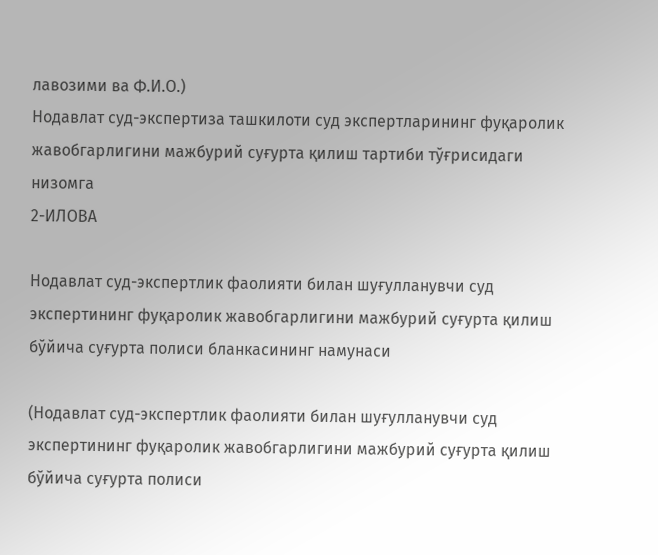лавозими ва Ф.И.О.)
Нодавлат суд-экспертиза ташкилоти суд экспертларининг фуқаролик жавобгарлигини мажбурий суғурта қилиш тартиби тўғрисидаги низомга
2-ИЛОВА

Нодавлат суд-экспертлик фаолияти билан шуғулланувчи суд экспертининг фуқаролик жавобгарлигини мажбурий суғурта қилиш бўйича суғурта полиси бланкасининг намунаси

(Нодавлат суд-экспертлик фаолияти билан шуғулланувчи суд экспертининг фуқаролик жавобгарлигини мажбурий суғурта қилиш бўйича суғурта полиси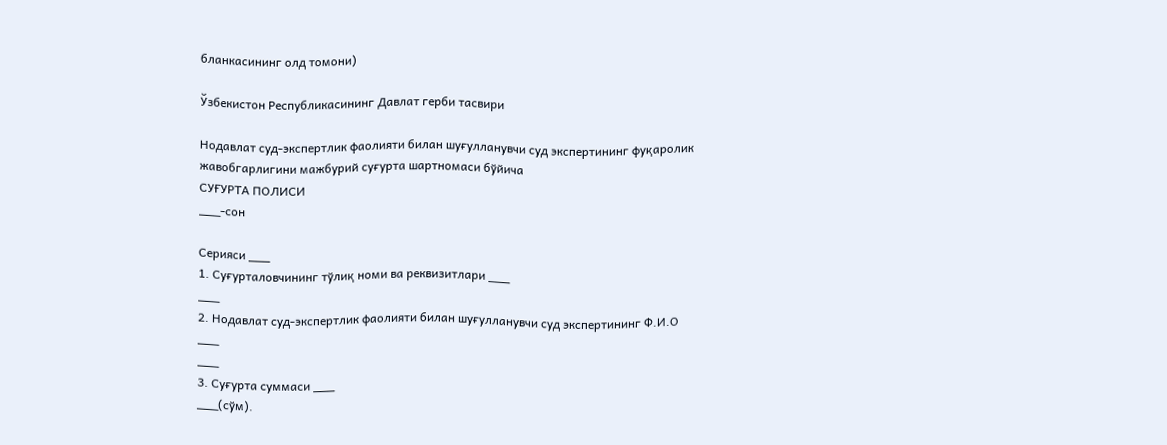бланкасининг олд томони)

Ўзбекистон Республикасининг Давлат герби тасвири

Нодавлат суд-экспертлик фаолияти билан шуғулланувчи суд экспертининг фуқаролик жавобгарлигини мажбурий суғурта шартномаси бўйича
СУҒУРТА ПОЛИСИ
___-сон

Серияси ___
1. Суғурталовчининг тўлиқ номи ва реквизитлари ___
___
2. Нодавлат суд-экспертлик фаолияти билан шуғулланувчи суд экспертининг Ф.И.О
___
___
3. Суғурта суммаси ___
___(сўм).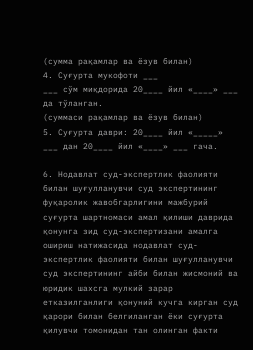(сумма рақамлар ва ёзув билан)
4. Суғурта мукофоти ___
___ сўм миқдорида 20____ йил «____» ___ да тўланган.
(суммаси рақамлар ва ёзув билан)
5. Суғурта даври: 20____ йил «_____» ___ дан 20____ йил «____» ___ гача.

6. Нодавлат суд-экспертлик фаолияти билан шуғулланувчи суд экспертининг фуқаролик жавобгарлигини мажбурий суғурта шартномаси амал қилиши даврида қонунга зид суд-экспертизани амалга ошириш натижасида нодавлат суд-экспертлик фаолияти билан шуғулланувчи суд экспертининг айби билан жисмоний ва юридик шахсга мулкий зарар етказилганлиги қонуний кучга кирган суд қарори билан белгиланган ёки суғурта қилувчи томонидан тан олинган факти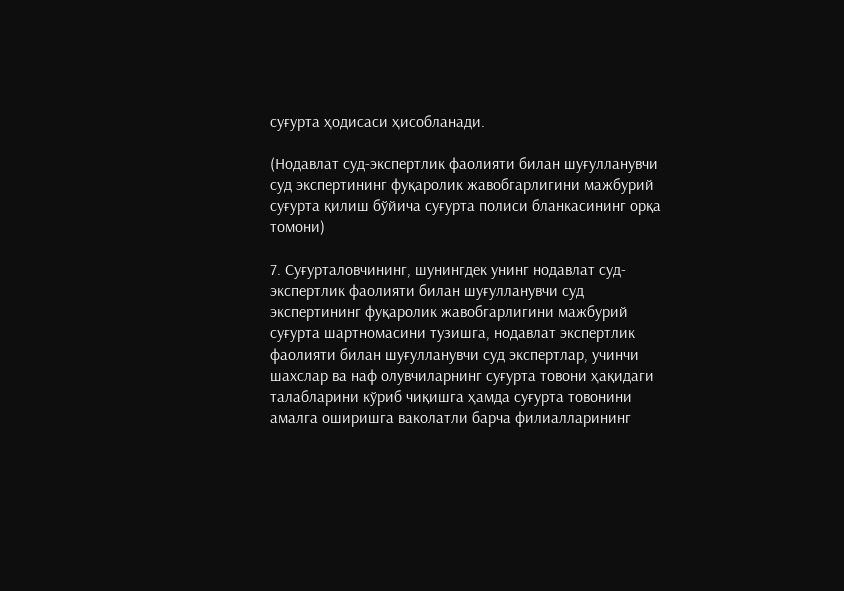суғурта ҳодисаси ҳисобланади.

(Нодавлат суд-экспертлик фаолияти билан шуғулланувчи суд экспертининг фуқаролик жавобгарлигини мажбурий суғурта қилиш бўйича суғурта полиси бланкасининг орқа томони)

7. Суғурталовчининг, шунингдек унинг нодавлат суд-экспертлик фаолияти билан шуғулланувчи суд экспертининг фуқаролик жавобгарлигини мажбурий суғурта шартномасини тузишга, нодавлат экспертлик фаолияти билан шуғулланувчи суд экспертлар, учинчи шахслар ва наф олувчиларнинг суғурта товони ҳақидаги талабларини кўриб чиқишга ҳамда суғурта товонини амалга оширишга ваколатли барча филиалларининг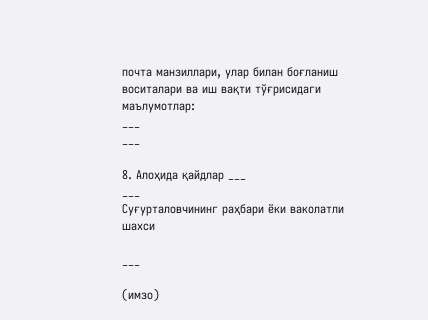почта манзиллари, улар билан боғланиш воситалари ва иш вақти тўғрисидаги маълумотлар:
___
___

8. Алоҳида қайдлар ___
___
Суғурталовчининг раҳбари ёки ваколатли шахси

___

(имзо)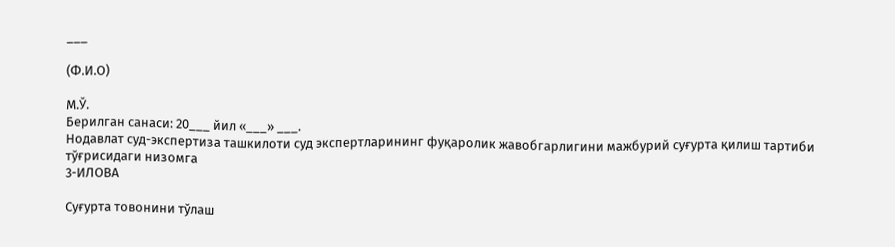___

(Ф.И.О)

М.Ў.
Берилган санаси: 20___ йил «___» ___.
Нодавлат суд-экспертиза ташкилоти суд экспертларининг фуқаролик жавобгарлигини мажбурий суғурта қилиш тартиби тўғрисидаги низомга
3-ИЛОВА

Суғурта товонини тўлаш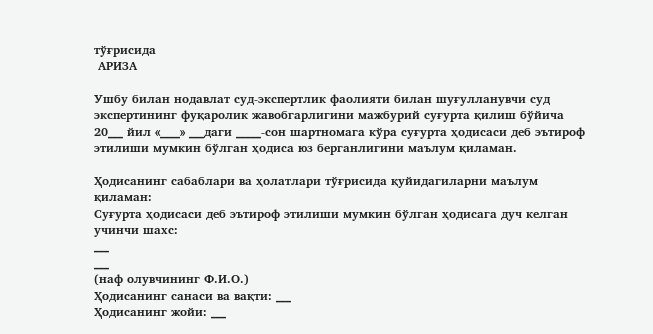тўғрисида
 АРИЗА

Ушбу билан нодавлат суд-экспертлик фаолияти билан шуғулланувчи суд экспертининг фуқаролик жавобгарлигини мажбурий суғурта қилиш бўйича 20___ йил «____» ___даги _____-сон шартномага кўра суғурта ҳодисаси деб эътироф этилиши мумкин бўлган ҳодиса юз берганлигини маълум қиламан.

Ҳодисанинг сабаблари ва ҳолатлари тўғрисида қуйидагиларни маълум қиламан:
Суғурта ҳодисаси деб эътироф этилиши мумкин бўлган ҳодисага дуч келган учинчи шахс:
___
___
(наф олувчининг Ф.И.О.)
Ҳодисанинг санаси ва вақти: ___
Ҳодисанинг жойи: ___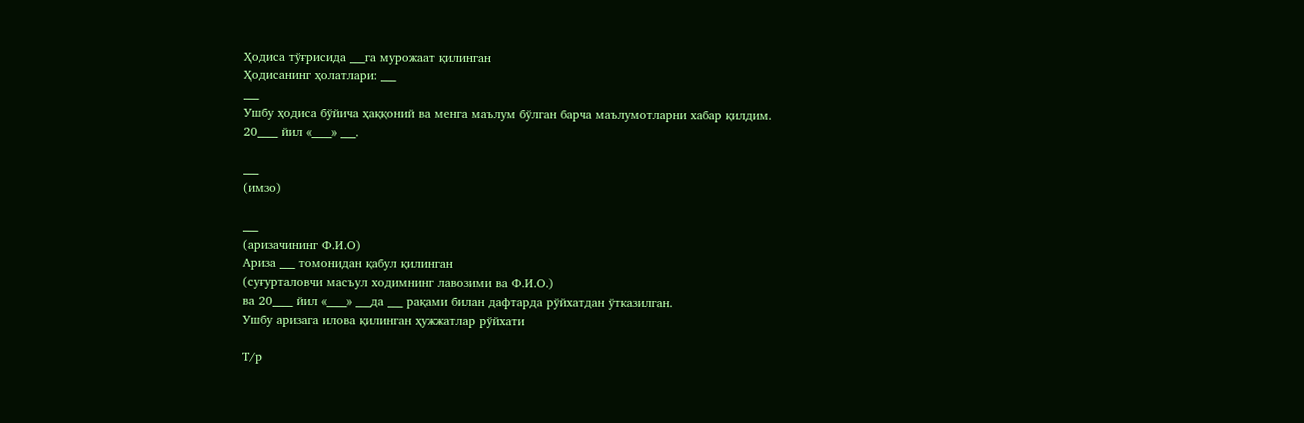Ҳодиса тўғрисида ___га мурожаат қилинган
Ҳодисанинг ҳолатлари: ___
___
Ушбу ҳодиса бўйича ҳаққоний ва менга маълум бўлган барча маълумотларни хабар қилдим.
20____ йил «____» ___.

___
(имзо)

___
(аризачининг Ф.И.О)
Ариза ___ томонидан қабул қилинган
(суғурталовчи масъул ходимнинг лавозими ва Ф.И.О.)
ва 20____ йил «____» ___да ___ рақами билан дафтарда рўйхатдан ўтказилган.
Ушбу аризага илова қилинган ҳужжатлар рўйхати

Т/р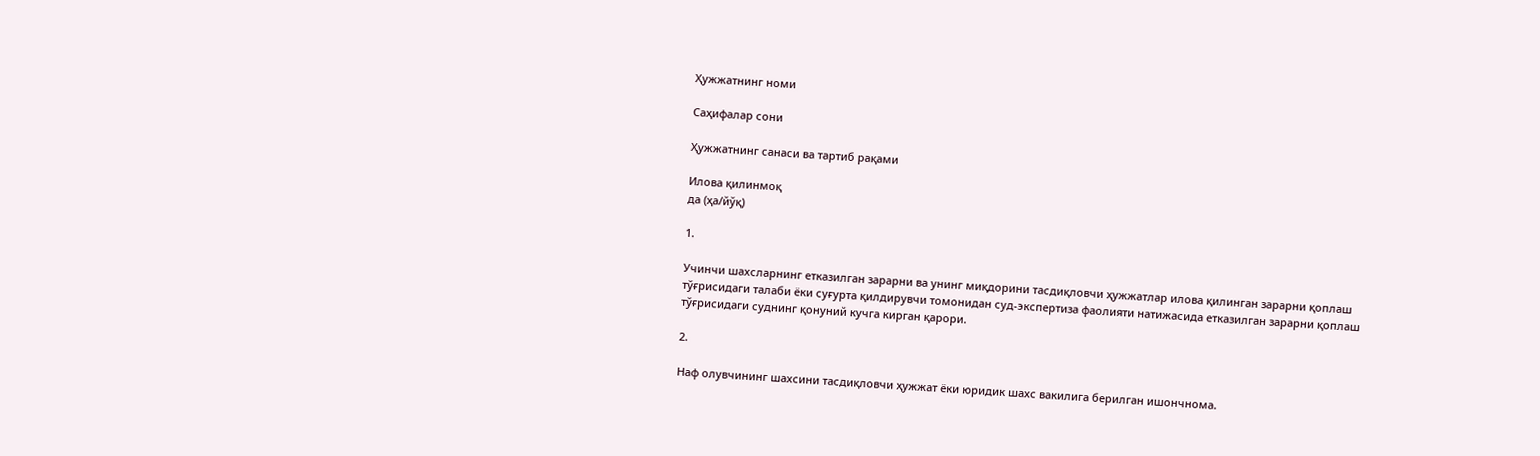Ҳужжатнинг номи

Саҳифалар сони

Ҳужжатнинг санаси ва тартиб рақами

Илова қилинмоқ
да (ҳа/йўқ)

1.

Учинчи шахсларнинг етказилган зарарни ва унинг миқдорини тасдиқловчи ҳужжатлар илова қилинган зарарни қоплаш тўғрисидаги талаби ёки суғурта қилдирувчи томонидан суд-экспертиза фаолияти натижасида етказилган зарарни қоплаш тўғрисидаги суднинг қонуний кучга кирган қарори.

2.

Наф олувчининг шахсини тасдиқловчи ҳужжат ёки юридик шахс вакилига берилган ишончнома.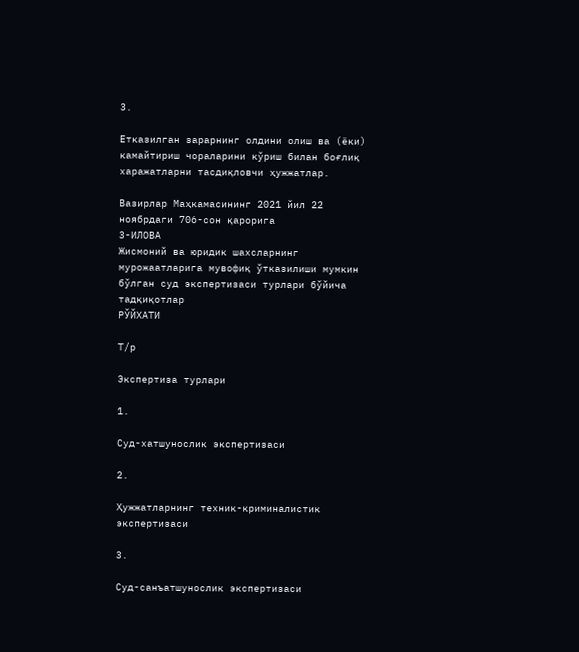3.

Етказилган зарарнинг олдини олиш ва (ёки) камайтириш чораларини кўриш билан боғлиқ харажатларни тасдиқловчи ҳужжатлар.

Вазирлар Маҳкамасининг 2021 йил 22 ноябрдаги 706-сон қарорига
3-ИЛОВА
Жисмоний ва юридик шахсларнинг мурожаатларига мувофиқ ўтказилиши мумкин бўлган суд экспертизаси турлари бўйича тадқиқотлар
РЎЙХАТИ

Т/р

Экспертиза турлари

1.

Суд-хатшунослик экспертизаси

2.

Ҳужжатларнинг техник-криминалистик экспертизаси

3.

Суд-санъатшунослик экспертизаси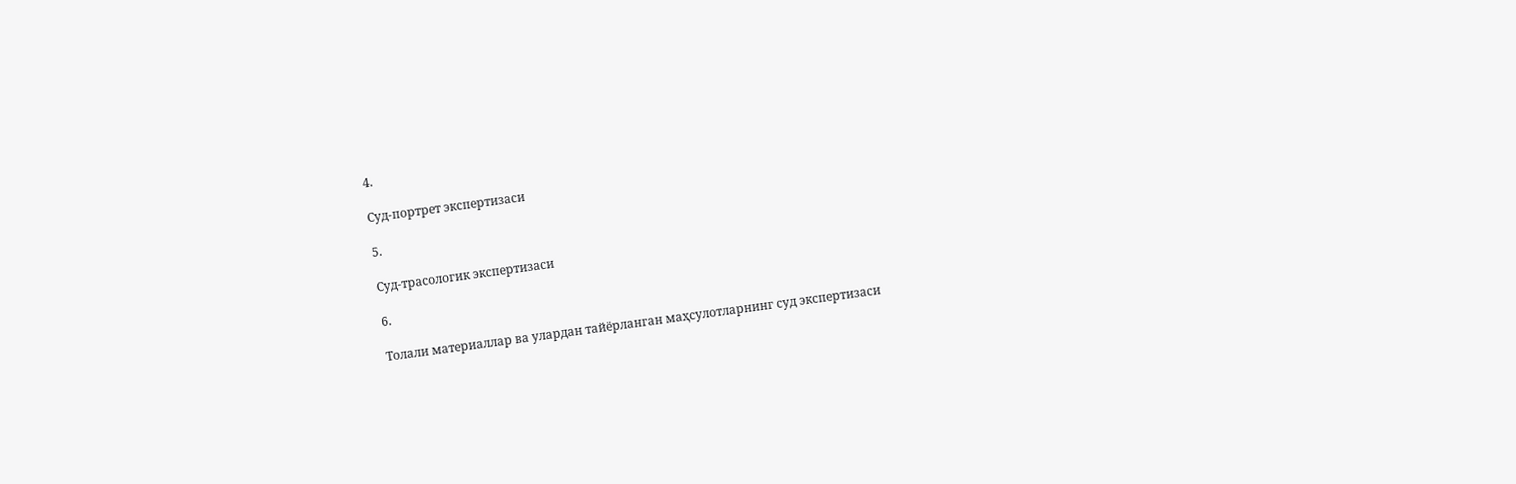4.

Суд-портрет экспертизаси

5.

Суд-трасологик экспертизаси

6.

Толали материаллар ва улардан тайёрланган маҳсулотларнинг суд экспертизаси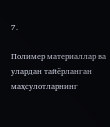7.

Полимер материаллар ва улардан тайёрланган маҳсулотларнинг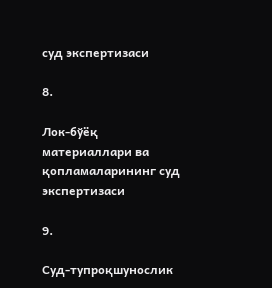суд экспертизаси

8.

Лок-бўёқ материаллари ва қопламаларининг суд экспертизаси

9.

Суд-тупроқшунослик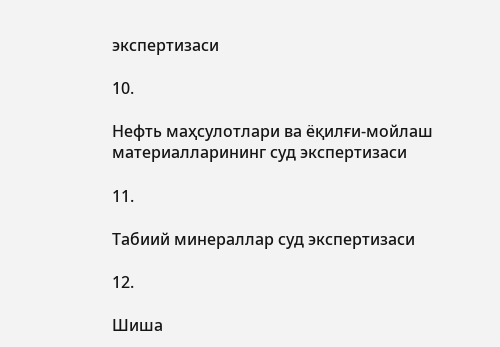экспертизаси

10.

Нефть маҳсулотлари ва ёқилғи-мойлаш материалларининг суд экспертизаси

11.

Табиий минераллар суд экспертизаси

12.

Шиша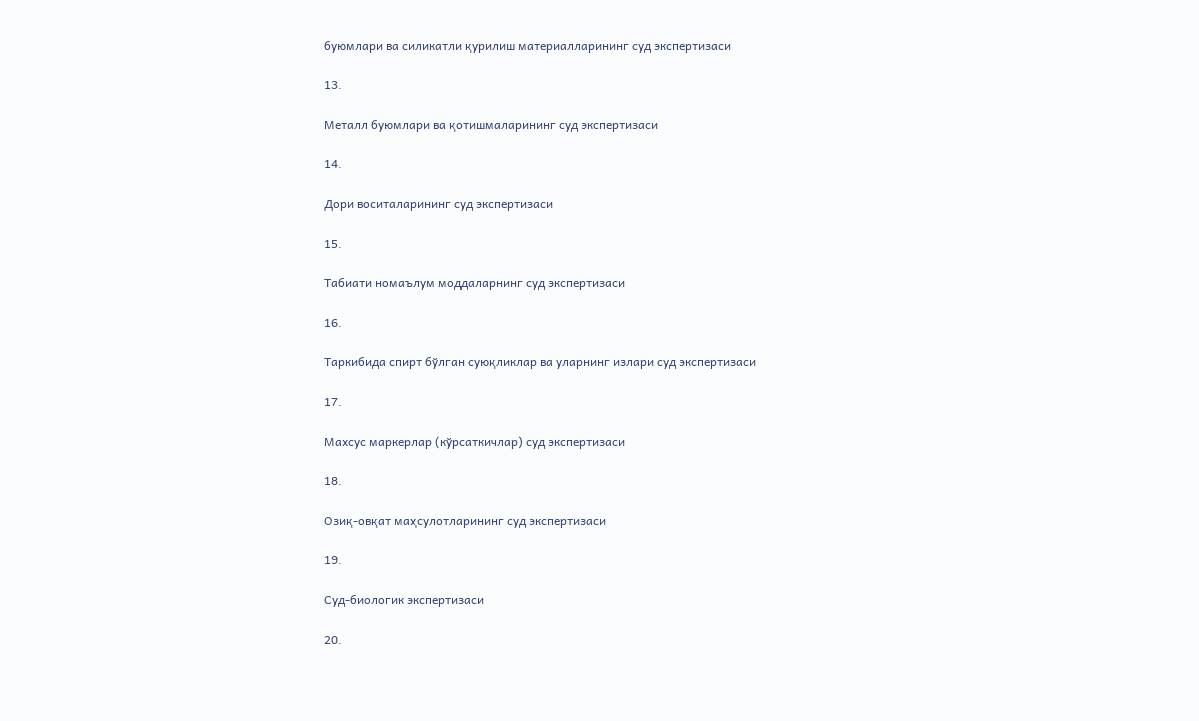буюмлари ва силикатли қурилиш материалларининг суд экспертизаси

13.

Металл буюмлари ва қотишмаларининг суд экспертизаси

14.

Дори воситаларининг суд экспертизаси

15.

Табиати номаълум моддаларнинг суд экспертизаси

16.

Таркибида спирт бўлган суюқликлар ва уларнинг излари суд экспертизаси

17.

Махсус маркерлар (кўрсаткичлар) суд экспертизаси

18.

Озиқ-овқат маҳсулотларининг суд экспертизаси

19.

Суд-биологик экспертизаси

20.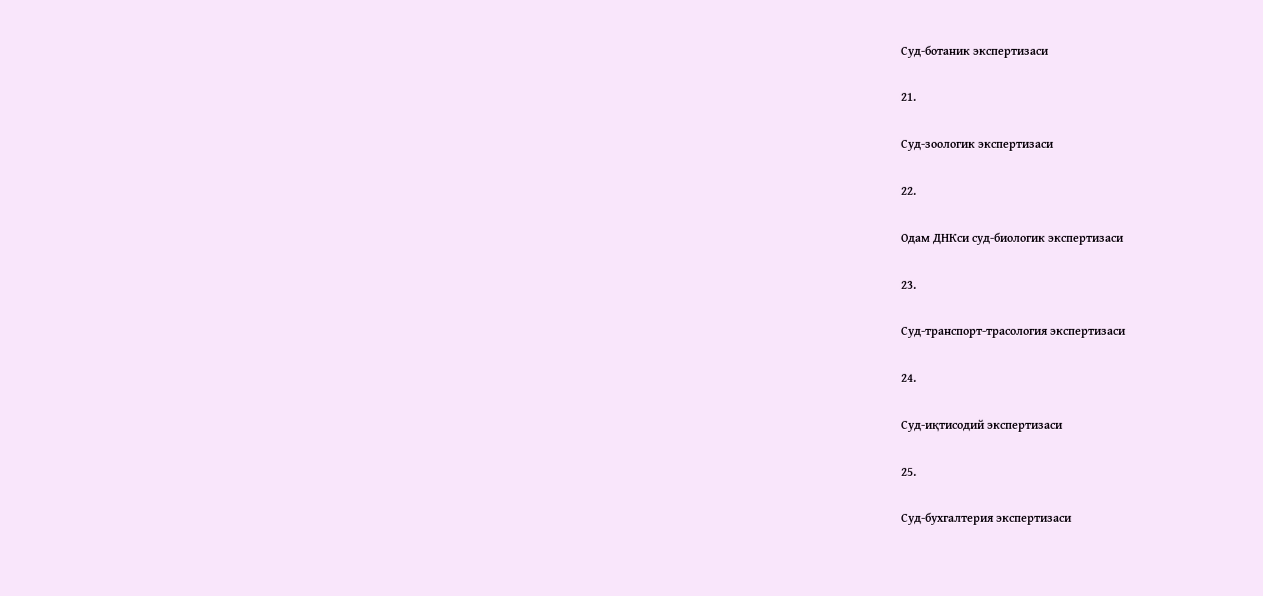Суд-ботаник экспертизаси

21.

Суд-зоологик экспертизаси

22.

Одам ДНКси суд-биологик экспертизаси

23.

Суд-транспорт-трасология экспертизаси

24.

Суд-иқтисодий экспертизаси

25.

Суд-бухгалтерия экспертизаси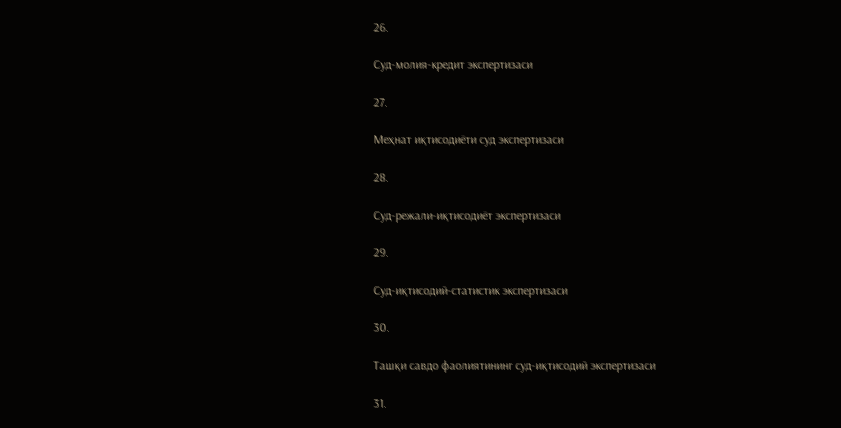26.

Суд-молия-кредит экспертизаси

27.

Меҳнат иқтисодиёти суд экспертизаси

28.

Суд-режали-иқтисодиёт экспертизаси

29.

Суд-иқтисодий-статистик экспертизаси

30.

Ташқи савдо фаолиятининг суд-иқтисодий экспертизаси

31.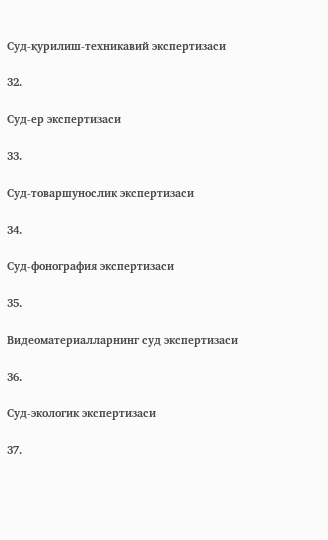Суд-қурилиш-техникавий экспертизаси

32.

Суд-ер экспертизаси

33.

Суд-товаршунослик экспертизаси

34.

Суд-фонография экспертизаси

35.

Видеоматериалларнинг суд экспертизаси

36.

Суд-экологик экспертизаси

37.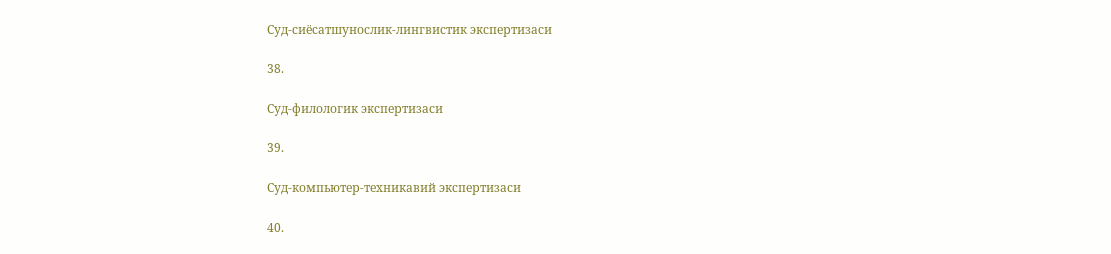Суд-сиёсатшунослик-лингвистик экспертизаси

38.

Суд-филологик экспертизаси

39.

Суд-компьютер-техникавий экспертизаси

40.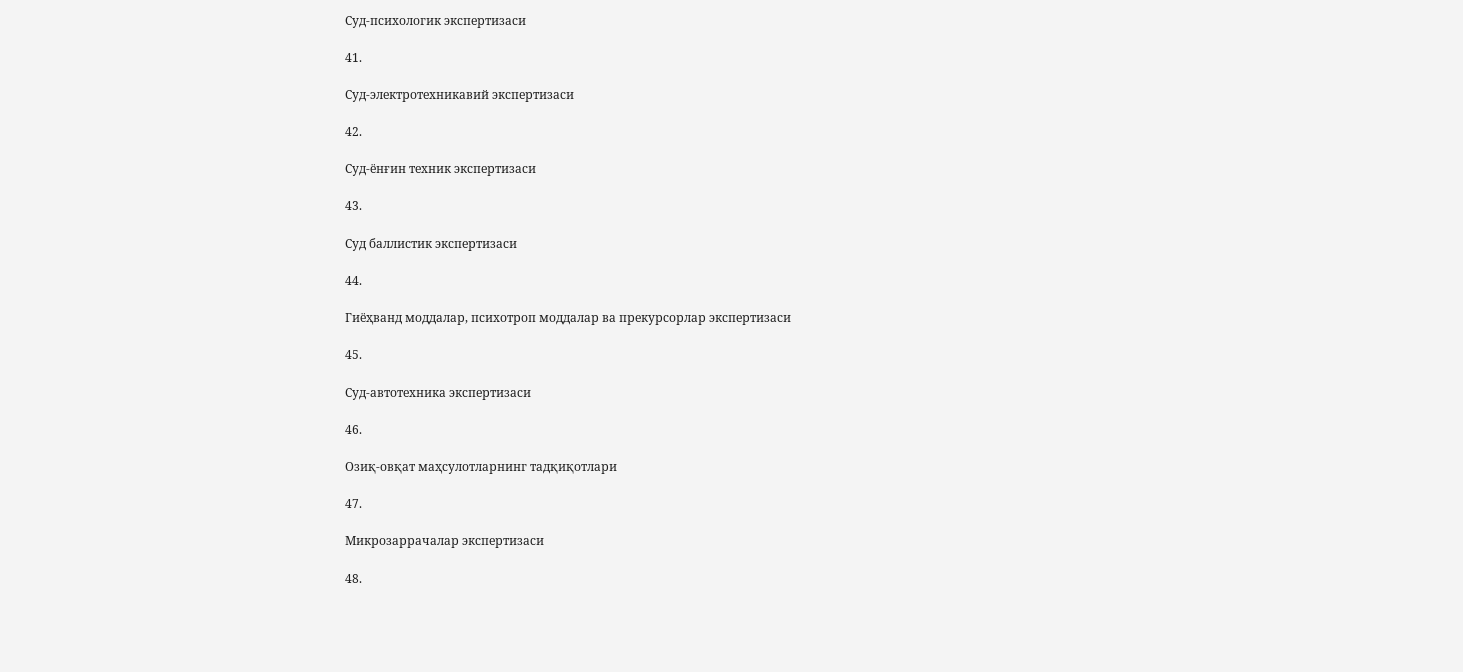Суд-психологик экспертизаси

41.

Суд-электротехникавий экспертизаси

42.

Суд-ёнғин техник экспертизаси

43.

Суд баллистик экспертизаси

44.

Гиёҳванд моддалар, психотроп моддалар ва прекурсорлар экспертизаси

45.

Суд-автотехника экспертизаси

46.

Озиқ-овқат маҳсулотларнинг тадқиқотлари

47.

Микрозаррачалар экспертизаси

48.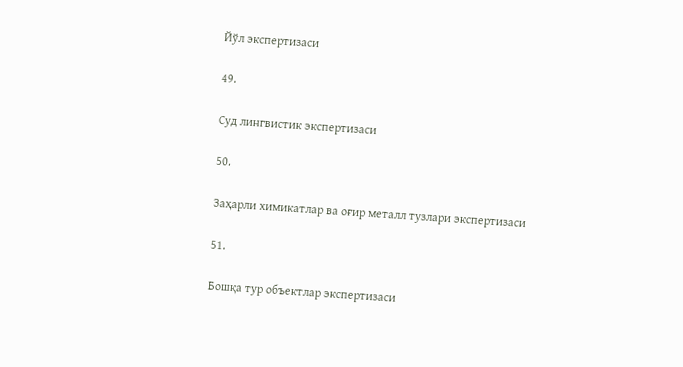Йўл экспертизаси

49.

Суд лингвистик экспертизаси

50.

Заҳарли химикатлар ва оғир металл тузлари экспертизаси

51.

Бошқа тур объектлар экспертизаси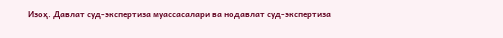Изоҳ. Давлат суд-экспертиза муассасалари ва нодавлат суд-экспертиза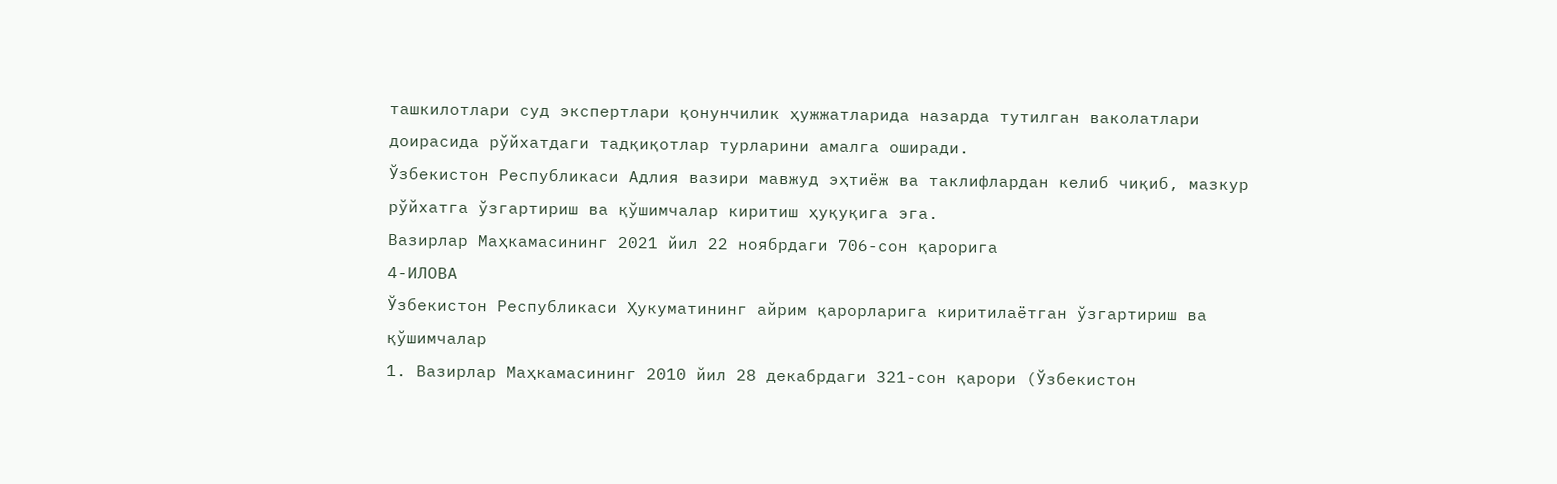ташкилотлари суд экспертлари қонунчилик ҳужжатларида назарда тутилган ваколатлари доирасида рўйхатдаги тадқиқотлар турларини амалга оширади.
Ўзбекистон Республикаси Адлия вазири мавжуд эҳтиёж ва таклифлардан келиб чиқиб, мазкур рўйхатга ўзгартириш ва қўшимчалар киритиш ҳуқуқига эга.
Вазирлар Маҳкамасининг 2021 йил 22 ноябрдаги 706-сон қарорига
4-ИЛОВА
Ўзбекистон Республикаси Ҳукуматининг айрим қарорларига киритилаётган ўзгартириш ва қўшимчалар
1. Вазирлар Маҳкамасининг 2010 йил 28 декабрдаги 321-сон қарори (Ўзбекистон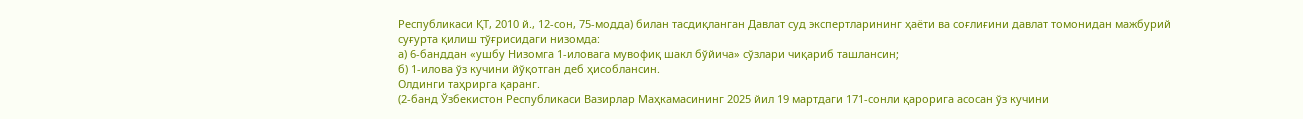Республикаси ҚТ, 2010 й., 12-сон, 75-модда) билан тасдиқланган Давлат суд экспертларининг ҳаёти ва соғлиғини давлат томонидан мажбурий суғурта қилиш тўғрисидаги низомда:
а) 6-банддан «ушбу Низомга 1-иловага мувофиқ шакл бўйича» сўзлари чиқариб ташлансин;
б) 1-илова ўз кучини йўқотган деб ҳисоблансин.
Олдинги таҳрирга қаранг.
(2-банд Ўзбекистон Республикаси Вазирлар Маҳкамасининг 2025 йил 19 мартдаги 171-сонли қарорига асосан ўз кучини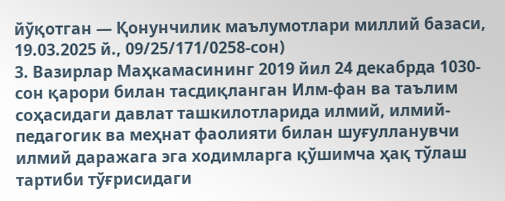йўқотган — Қонунчилик маълумотлари миллий базаси, 19.03.2025 й., 09/25/171/0258-сон)
3. Вазирлар Маҳкамасининг 2019 йил 24 декабрда 1030-сон қарори билан тасдиқланган Илм-фан ва таълим соҳасидаги давлат ташкилотларида илмий, илмий-педагогик ва меҳнат фаолияти билан шуғулланувчи илмий даражага эга ходимларга қўшимча ҳақ тўлаш тартиби тўғрисидаги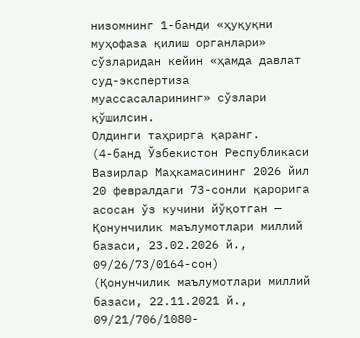низомнинг 1-банди «ҳуқуқни муҳофаза қилиш органлари» сўзларидан кейин «ҳамда давлат суд-экспертиза муассасаларининг» сўзлари қўшилсин.
Олдинги таҳрирга қаранг.
(4-банд Ўзбекистон Республикаси Вазирлар Маҳкамасининг 2026 йил 20 февралдаги 73-сонли қарорига асосан ўз кучини йўқотган — Қонунчилик маълумотлари миллий базаси, 23.02.2026 й., 09/26/73/0164-сон)
(Қонунчилик маълумотлари миллий базаси, 22.11.2021 й., 09/21/706/1080-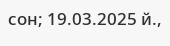сон; 19.03.2025 й.,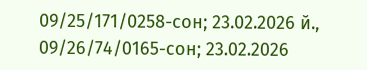09/25/171/0258-сон; 23.02.2026 й., 09/26/74/0165-сон; 23.02.2026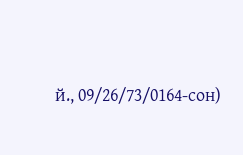й., 09/26/73/0164-сон)